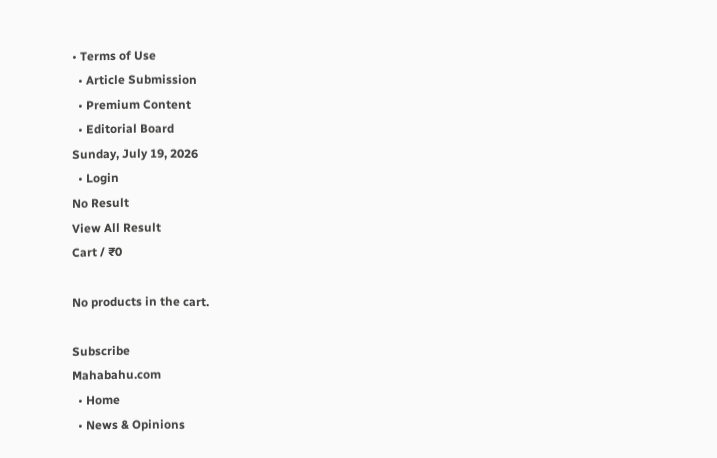• Terms of Use
  • Article Submission
  • Premium Content
  • Editorial Board
Sunday, July 19, 2026
  • Login
No Result
View All Result
Cart / ₹0

No products in the cart.

Subscribe
Mahabahu.com
  • Home
  • News & Opinions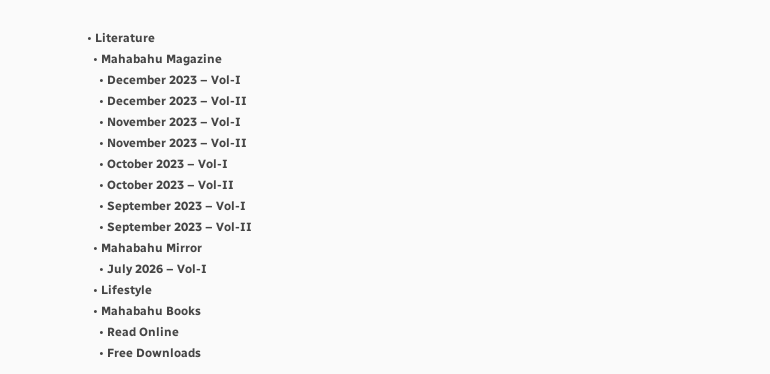• Literature
  • Mahabahu Magazine
    • December 2023 – Vol-I
    • December 2023 – Vol-II
    • November 2023 – Vol-I
    • November 2023 – Vol-II
    • October 2023 – Vol-I
    • October 2023 – Vol-II
    • September 2023 – Vol-I
    • September 2023 – Vol-II
  • Mahabahu Mirror
    • July 2026 – Vol-I
  • Lifestyle
  • Mahabahu Books
    • Read Online
    • Free Downloads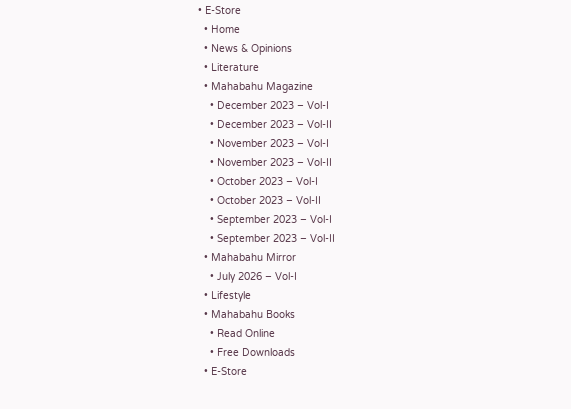• E-Store
  • Home
  • News & Opinions
  • Literature
  • Mahabahu Magazine
    • December 2023 – Vol-I
    • December 2023 – Vol-II
    • November 2023 – Vol-I
    • November 2023 – Vol-II
    • October 2023 – Vol-I
    • October 2023 – Vol-II
    • September 2023 – Vol-I
    • September 2023 – Vol-II
  • Mahabahu Mirror
    • July 2026 – Vol-I
  • Lifestyle
  • Mahabahu Books
    • Read Online
    • Free Downloads
  • E-Store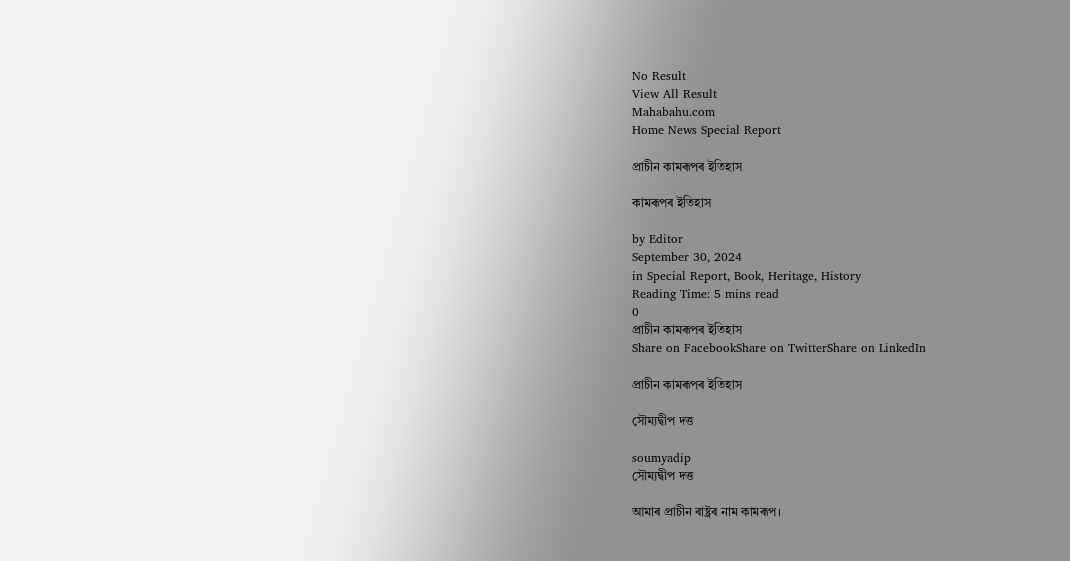No Result
View All Result
Mahabahu.com
Home News Special Report

প্ৰাচীন কামৰূপৰ ইতিহাস

কামৰূপৰ ইতিহাস

by Editor
September 30, 2024
in Special Report, Book, Heritage, History
Reading Time: 5 mins read
0
প্ৰাচীন কামৰূপৰ ইতিহাস
Share on FacebookShare on TwitterShare on LinkedIn

প্ৰাচীন কামৰূপৰ ইতিহাস

সৌম্যদ্বীপ দত্ত

soumyadip
সৌম্যদ্বীপ দত্ত

আমাৰ প্ৰাচীন ৰাষ্ট্ৰৰ নাম কামৰূপ।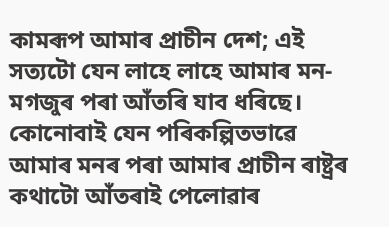কামৰূপ আমাৰ প্ৰাচীন দেশ; এই সত্যটো যেন লাহে লাহে আমাৰ মন-মগজুৰ পৰা আঁতৰি যাব ধৰিছে। কোনোবাই যেন পৰিকল্পিতভাৱে আমাৰ মনৰ পৰা আমাৰ প্ৰাচীন ৰাষ্ট্ৰৰ কথাটো আঁতৰাই পেলোৱাৰ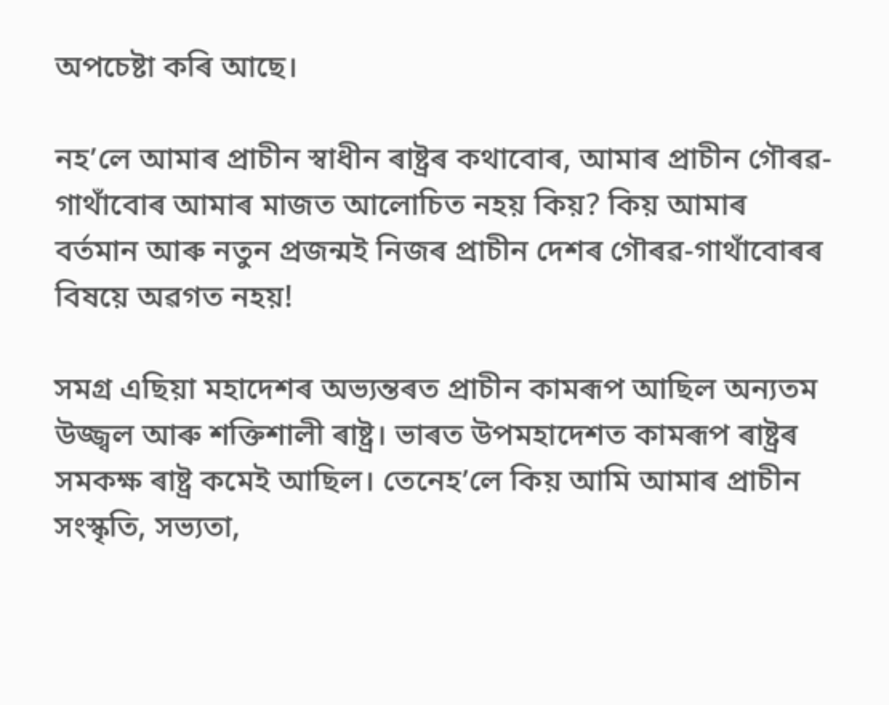অপচেষ্টা কৰি আছে।

নহ’লে আমাৰ প্ৰাচীন স্বাধীন ৰাষ্ট্ৰৰ কথাবোৰ, আমাৰ প্ৰাচীন গৌৰৱ-গাথাঁবোৰ আমাৰ মাজত আলোচিত নহয় কিয়? কিয় আমাৰ বৰ্তমান আৰু নতুন প্ৰজন্মই নিজৰ প্ৰাচীন দেশৰ গৌৰৱ-গাথাঁবোৰৰ বিষয়ে অৱগত নহয়!

সমগ্ৰ এছিয়া মহাদেশৰ অভ্যন্তৰত প্ৰাচীন কামৰূপ আছিল অন্যতম উজ্জ্বল আৰু শক্তিশালী ৰাষ্ট্ৰ। ভাৰত উপমহাদেশত কামৰূপ ৰাষ্ট্ৰৰ সমকক্ষ ৰাষ্ট্ৰ কমেই আছিল। তেনেহ’লে কিয় আমি আমাৰ প্ৰাচীন সংস্কৃতি, সভ্যতা,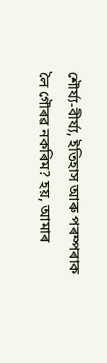শৌৰ্য্য-বীৰ্য্য, ইতিহাস আৰু পৰম্পৰাক লৈ গৌৰৱ নকৰিম? হয়, আমাৰ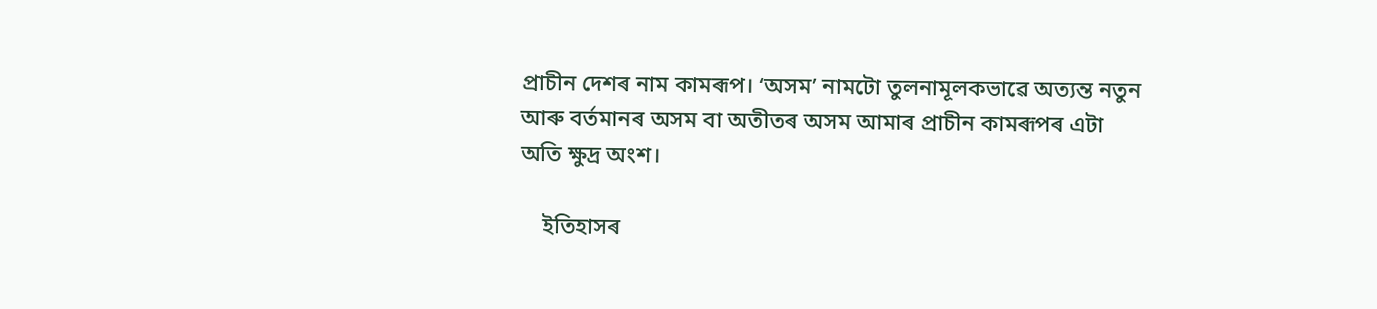প্ৰাচীন দেশৰ নাম কামৰূপ। ‘অসম’ নামটো তুলনামূলকভাৱে অত্যন্ত নতুন আৰু বৰ্তমানৰ অসম বা অতীতৰ অসম আমাৰ প্ৰাচীন কামৰূপৰ এটা অতি ক্ষুদ্ৰ অংশ।

    ইতিহাসৰ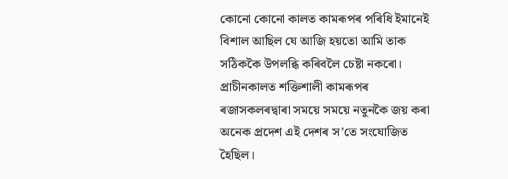কোনো কোনো কালত কামৰূপৰ পৰিধি ইমানেই বিশাল আছিল যে আজি হয়তো আমি তাক সঠিককৈ উপলব্ধি কৰিবলৈ চেষ্টা নকৰো। প্ৰাচীনকালত শক্তিশালী কামৰূপৰ ৰজাসকলৰদ্বাৰা সময়ে সময়ে নতুনকৈ জয় কৰা অনেক প্ৰদেশ এই দেশৰ স’তে সংযোজিত হৈছিল।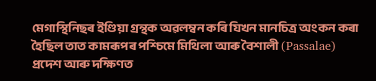মেগাস্থিনিছৰ ইণ্ডিয়া গ্ৰন্থক অৱলম্বন কৰি যিখন মানচিত্ৰ অংকন কৰা হৈছিল তাত কামৰূপৰ পশ্চিমে মিথিলা আৰু বৈশালী (Passalae) প্ৰদেশ আৰু দক্ষিণত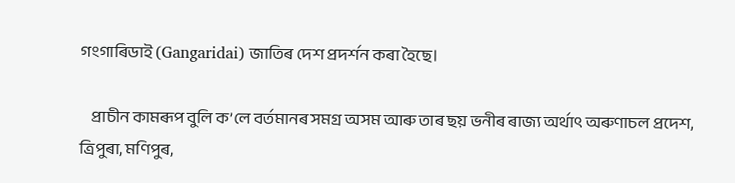গংগাৰিডাই (Gangaridai) জাতিৰ দেশ প্ৰদৰ্শন কৰা হৈছে।

    প্ৰাচীন কামৰূপ বুলি ক’লে বৰ্তমানৰ সমগ্ৰ অসম আৰু তাৰ ছয় ভনীৰ ৰাজ্য অৰ্থাৎ অৰুণাচল প্ৰদেশ, ত্ৰিপুৰা, মণিপুৰ,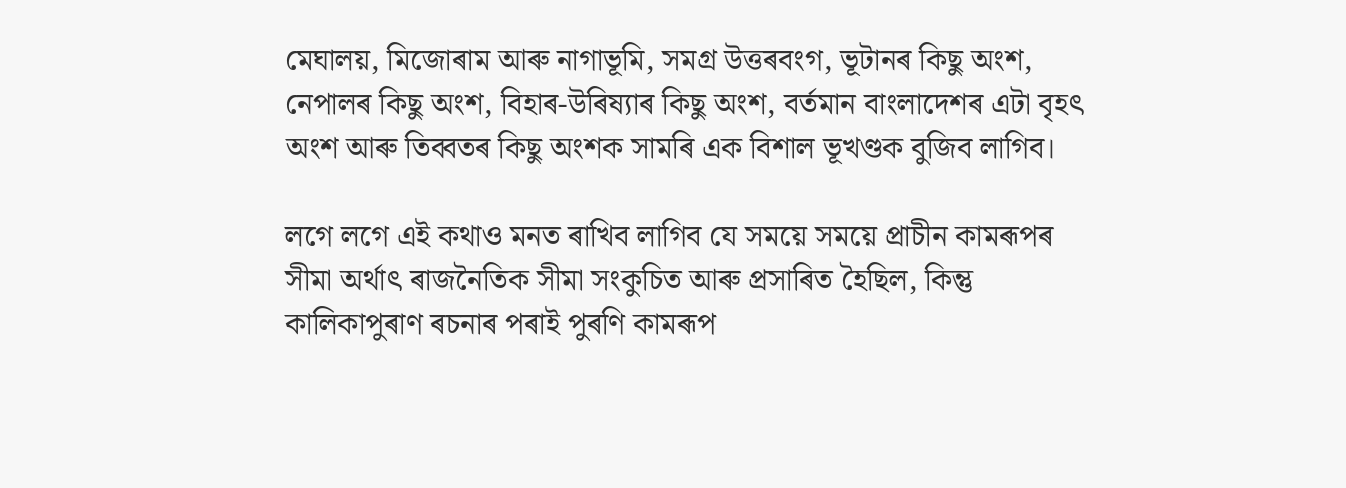মেঘালয়, মিজোৰাম আৰু নাগাভূমি, সমগ্ৰ উত্তৰবংগ, ভূটানৰ কিছু অংশ, নেপালৰ কিছু অংশ, বিহাৰ-উৰিষ্যাৰ কিছু অংশ, বৰ্তমান বাংলাদেশৰ এটা বৃহৎ অংশ আৰু তিব্বতৰ কিছু অংশক সামৰি এক বিশাল ভূখণ্ডক বুজিব লাগিব।

লগে লগে এই কথাও মনত ৰাখিব লাগিব যে সময়ে সময়ে প্ৰাচীন কামৰূপৰ সীমা অৰ্থাৎ ৰাজনৈতিক সীমা সংকুচিত আৰু প্ৰসাৰিত হৈছিল, কিন্তু কালিকাপুৰাণ ৰচনাৰ পৰাই পুৰণি কামৰূপ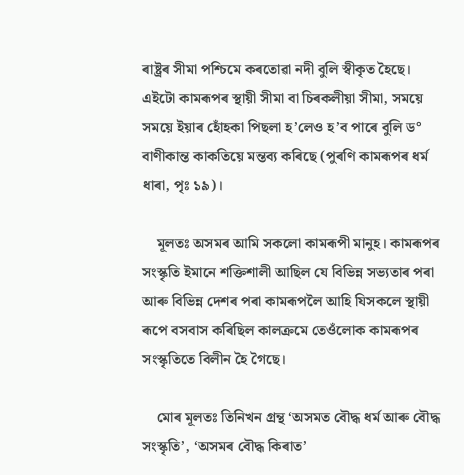ৰাষ্ট্ৰৰ সীমা পশ্চিমে কৰতোৱা নদী বুলি স্বীকৃত হৈছে। এইটো কামৰূপৰ স্থায়ী সীমা বা চিৰকলীয়া সীমা, সময়ে সময়ে ইয়াৰ হোঁহকা পিছলা হ’লেও হ’ব পাৰে বুলি ড° বাণীকান্ত কাকতিয়ে মন্তব্য কৰিছে (পুৰণি কামৰূপৰ ধৰ্ম ধাৰা, পৃঃ ১৯)।

    মূলতঃ অসমৰ আমি সকলো কামৰূপী মানুহ। কামৰূপৰ সংস্কৃতি ইমানে শক্তিশালী আছিল যে বিভিন্ন সভ্যতাৰ পৰা আৰু বিভিন্ন দেশৰ পৰা কামৰূপলৈ আহি যিসকলে স্থায়ী ৰূপে বসবাস কৰিছিল কালক্ৰমে তেওঁলোক কামৰূপৰ সংস্কৃতিতে বিলীন হৈ গৈছে।

    মোৰ মূলতঃ তিনিখন গ্ৰন্থ ‘অসমত বৌদ্ধ ধৰ্ম আৰু বৌদ্ধ সংস্কৃতি’, ‘অসমৰ বৌদ্ধ কিৰাত’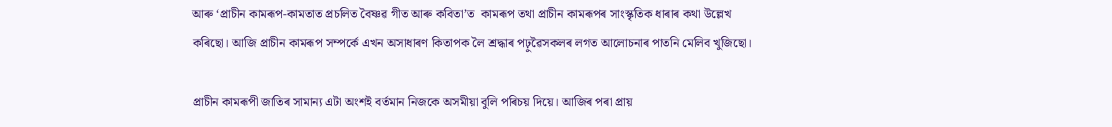আৰু ‘প্ৰাচীন কামৰূপ-কামতাত প্ৰচলিত বৈষ্ণৱ গীত আৰু কবিতা’ত  কামৰূপ তথা প্ৰাচীন কামৰূপৰ সাংস্কৃতিক ধাৰাৰ কথা উল্লেখ কৰিছো। আজি প্ৰাচীন কামৰূপ সম্পৰ্কে এখন অসাধাৰণ কিতাপক লৈ শ্ৰদ্ধাৰ পঢ়ুৱৈসকলৰ লগত আলোচনাৰ পাতনি মেলিব খুজিছো।

প্ৰাচীন কামৰূপী জাতিৰ সামান্য এটা অংশই বৰ্তমান নিজকে অসমীয়া বুলি পৰিচয় দিয়ে। আজিৰ পৰা প্ৰায়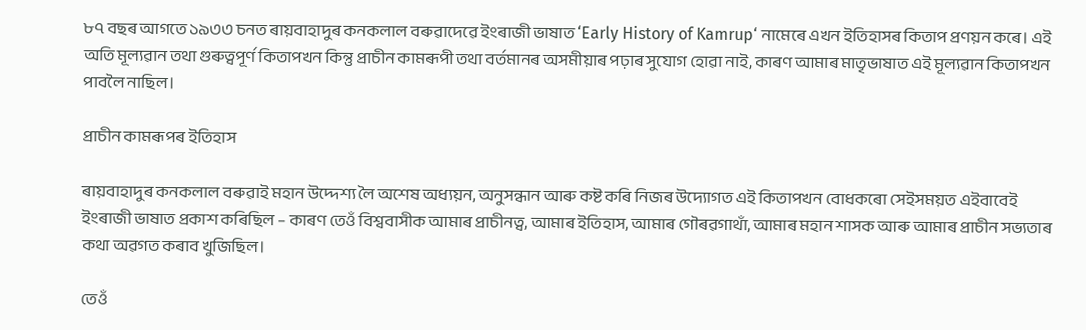৮৭ বছৰ আগতে ১৯৩৩ চনত ৰায়বাহাদুৰ কনকলাল বৰুৱাদেৱে ইংৰাজী ভাষাত ‘Early History of Kamrup‘ নামেৰে এখন ইতিহাসৰ কিতাপ প্ৰণয়ন কৰে। এই অতি মূল্যৱান তথা গুৰুত্বপূৰ্ণ কিতাপখন কিন্তু প্ৰাচীন কামৰূপী তথা বৰ্তমানৰ অসমীয়াৰ পঢ়াৰ সুযোগ হোৱা নাই, কাৰণ আমাৰ মাতৃভাষাত এই মূল্যৱান কিতাপখন পাবলৈ নাছিল।

প্ৰাচীন কামৰূপৰ ইতিহাস

ৰায়বাহাদুৰ কনকলাল বৰুৱাই মহান উদ্দেশ্য লৈ অশেষ অধ্যয়ন, অনুসন্ধান আৰু কষ্ট কৰি নিজৰ উদ্যোগত এই কিতাপখন বোধকৰো সেইসময়ত এইবাবেই ইংৰাজী ভাষাত প্ৰকাশ কৰিছিল – কাৰণ তেওঁ বিশ্ববাসীক আমাৰ প্ৰাচীনত্ব, আমাৰ ইতিহাস, আমাৰ গৌৰৱগাথাঁ, আমাৰ মহান শাসক আৰু আমাৰ প্ৰাচীন সভ্যতাৰ কথা অৱগত কৰাব খুজিছিল।

তেওঁ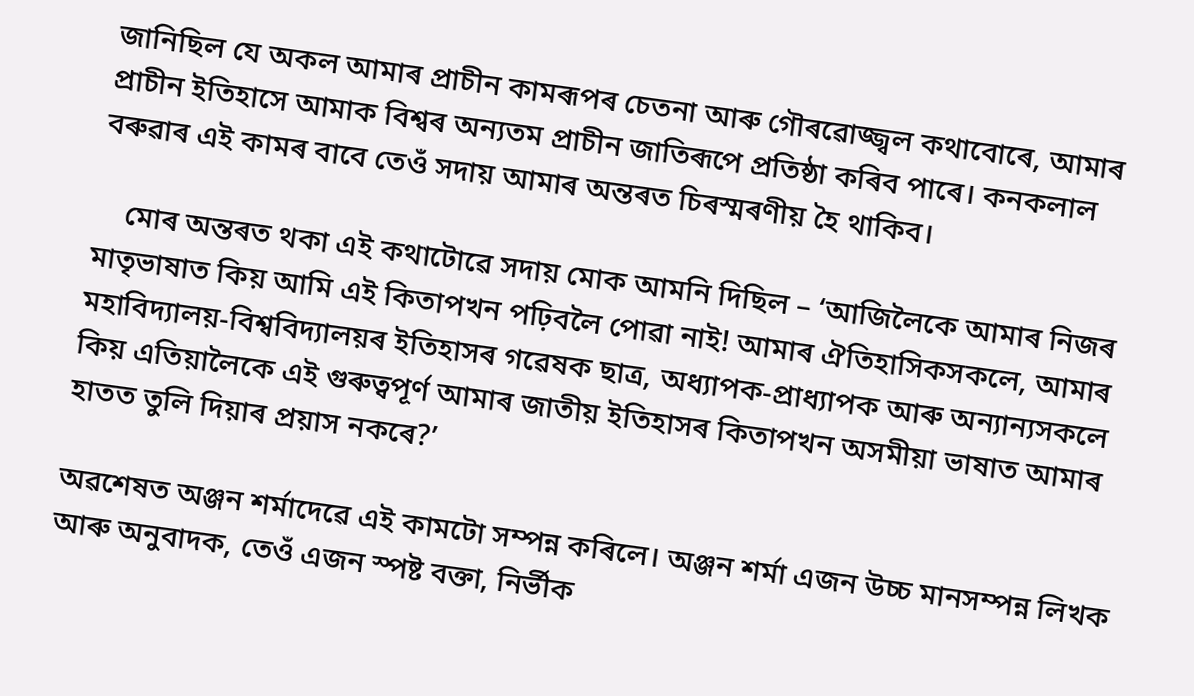জানিছিল যে অকল আমাৰ প্ৰাচীন কামৰূপৰ চেতনা আৰু গৌৰৱোজ্জ্বল কথাবোৰে, আমাৰ প্ৰাচীন ইতিহাসে আমাক বিশ্বৰ অন্যতম প্ৰাচীন জাতিৰূপে প্ৰতিষ্ঠা কৰিব পাৰে। কনকলাল বৰুৱাৰ এই কামৰ বাবে তেওঁ সদায় আমাৰ অন্তৰত চিৰস্মৰণীয় হৈ থাকিব।

    মোৰ অন্তৰত থকা এই কথাটোৱে সদায় মোক আমনি দিছিল – ‘আজিলৈকে আমাৰ নিজৰ মাতৃভাষাত কিয় আমি এই কিতাপখন পঢ়িবলৈ পোৱা নাই! আমাৰ ঐতিহাসিকসকলে, আমাৰ মহাবিদ্যালয়-বিশ্ববিদ্যালয়ৰ ইতিহাসৰ গৱেষক ছাত্ৰ, অধ্যাপক-প্ৰাধ্যাপক আৰু অন্যান্যসকলে কিয় এতিয়ালৈকে এই গুৰুত্বপূৰ্ণ আমাৰ জাতীয় ইতিহাসৰ কিতাপখন অসমীয়া ভাষাত আমাৰ হাতত তুলি দিয়াৰ প্ৰয়াস নকৰে?’

অৱশেষত অঞ্জন শৰ্মাদেৱে এই কামটো সম্পন্ন কৰিলে। অঞ্জন শৰ্মা এজন উচ্চ মানসম্পন্ন লিখক আৰু অনুবাদক, তেওঁ এজন স্পষ্ট বক্তা, নিৰ্ভীক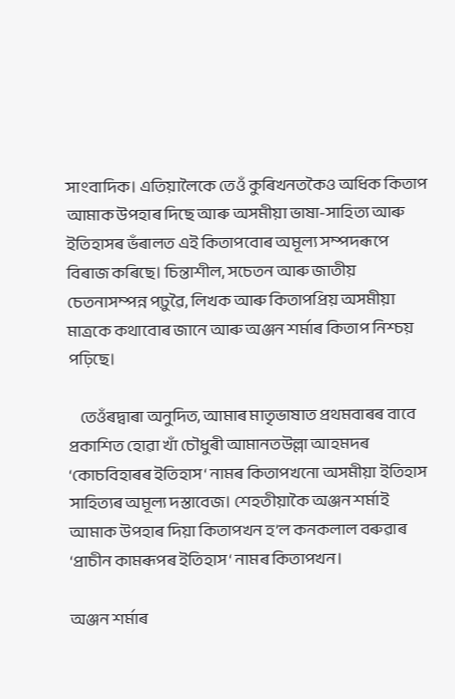সাংবাদিক। এতিয়ালৈকে তেওঁ কুৰিখনতকৈও অধিক কিতাপ আমাক উপহাৰ দিছে আৰু অসমীয়া ভাষা-সাহিত্য আৰু ইতিহাসৰ ভঁৰালত এই কিতাপবোৰ অমূল্য সম্পদৰূপে বিৰাজ কৰিছে। চিন্তাশীল, সচেতন আৰু জাতীয় চেতনাসম্পন্ন পঢ়ুৱৈ, লিখক আৰু কিতাপপ্ৰিয় অসমীয়া মাত্ৰকে কথাবোৰ জানে আৰু অঞ্জন শৰ্মাৰ কিতাপ নিশ্চয় পঢ়িছে।

    তেওঁৰদ্বাৰা অনুদিত, আমাৰ মাতৃভাষাত প্ৰথমবাৰৰ বাবে প্ৰকাশিত হোৱা খাঁ চৌধুৰী আমানতউল্লা আহমদৰ ‘কোচবিহাৰৰ ইতিহাস‘ নামৰ কিতাপখনো অসমীয়া ইতিহাস সাহিত্যৰ অমূল্য দস্তাবেজ। শেহতীয়াকৈ অঞ্জন শৰ্মাই আমাক উপহাৰ দিয়া কিতাপখন হ’ল কনকলাল বৰুৱাৰ ‘প্ৰাচীন কামৰূপৰ ইতিহাস‘ নামৰ কিতাপখন।

অঞ্জন শৰ্মাৰ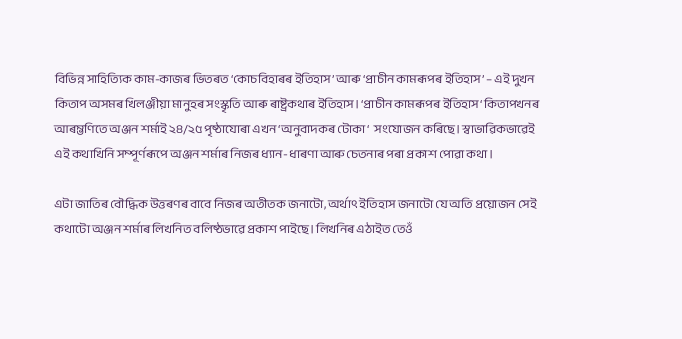বিভিন্ন সাহিত্যিক কাম-কাজৰ ভিতৰত ‘কোচবিহাৰৰ ইতিহাস’ আৰু ‘প্ৰাচীন কামৰূপৰ ইতিহাস’ – এই দুখন কিতাপ অসমৰ খিলঞ্জীয়া মানুহৰ সংস্কৃতি আৰু ৰাষ্ট্ৰকথাৰ ইতিহাস। ‘প্ৰাচীন কামৰূপৰ ইতিহাস‘ কিতাপখনৰ আৰম্ভণিতে অঞ্জন শৰ্মাই ২৪/২৫ পৃষ্ঠাযোৰা এখন ‘অনুবাদকৰ টোকা‘  সংযোজন কৰিছে। স্বাভাৱিকভাৱেই এই কথাখিনি সম্পূৰ্ণৰূপে অঞ্জন শৰ্মাৰ নিজৰ ধ্যান-ধাৰণা আৰু চেতনাৰ পৰা প্ৰকাশ পোৱা কথা।

এটা জাতিৰ বৌদ্ধিক উত্তৰণৰ বাবে নিজৰ অতীতক জনাটো, অৰ্থাৎ ইতিহাস জনাটো যে অতি প্ৰয়োজন সেই কথাটো অঞ্জন শৰ্মাৰ লিখনিত বলিষ্ঠভাৱে প্ৰকাশ পাইছে। লিখনিৰ এঠাইত তেওঁ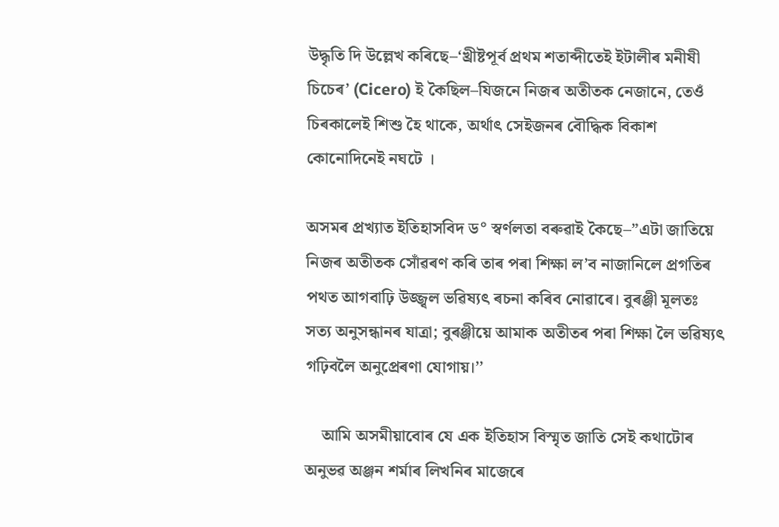উদ্ধৃতি দি উল্লেখ কৰিছে–‘খ্ৰীষ্টপূৰ্ব প্ৰথম শতাব্দীতেই ইটালীৰ মনীষী চিচেৰ’ (Cicero) ই কৈছিল–যিজনে নিজৰ অতীতক নেজানে, তেওঁ চিৰকালেই শিশু হৈ থাকে, অৰ্থাৎ সেইজনৰ বৌদ্ধিক বিকাশ কোনোদিনেই নঘটে ।

অসমৰ প্ৰখ্যাত ইতিহাসবিদ ড° স্বৰ্ণলতা বৰুৱাই কৈছে–”এটা জাতিয়ে নিজৰ অতীতক সোঁৱৰণ কৰি তাৰ পৰা শিক্ষা ল’ব নাজানিলে প্ৰগতিৰ পথত আগবাঢ়ি উজ্জ্বল ভৱিষ্যৎ ৰচনা কৰিব নোৱাৰে। বুৰঞ্জী মূলতঃ সত্য অনুসন্ধানৰ যাত্ৰা; বুৰঞ্জীয়ে আমাক অতীতৰ পৰা শিক্ষা লৈ ভৱিষ্যৎ গঢ়িবলৈ অনুপ্ৰেৰণা যোগায়।’’

    আমি অসমীয়াবোৰ যে এক ইতিহাস বিস্মৃত জাতি সেই কথাটোৰ অনুভৱ অঞ্জন শৰ্মাৰ লিখনিৰ মাজেৰে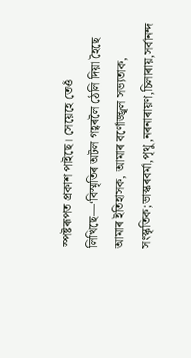স্পষ্টৰূপত প্ৰকাশ পাইছে। সেয়েহে তেওঁ লিখিছে—‘বিস্মৃতিৰ অটল গহ্বৰলৈ ঠেলি দিয়া হৈছে আমাৰ ইতিহাসক, আমাৰ বৰ্ণোজ্জ্বল সভ্যতাক, সংস্কৃতিক;ভাস্কৰবৰ্মা,পৃথু,নৰনাৰায়ণ,চিলাৰায়,সৰ্বানন্দ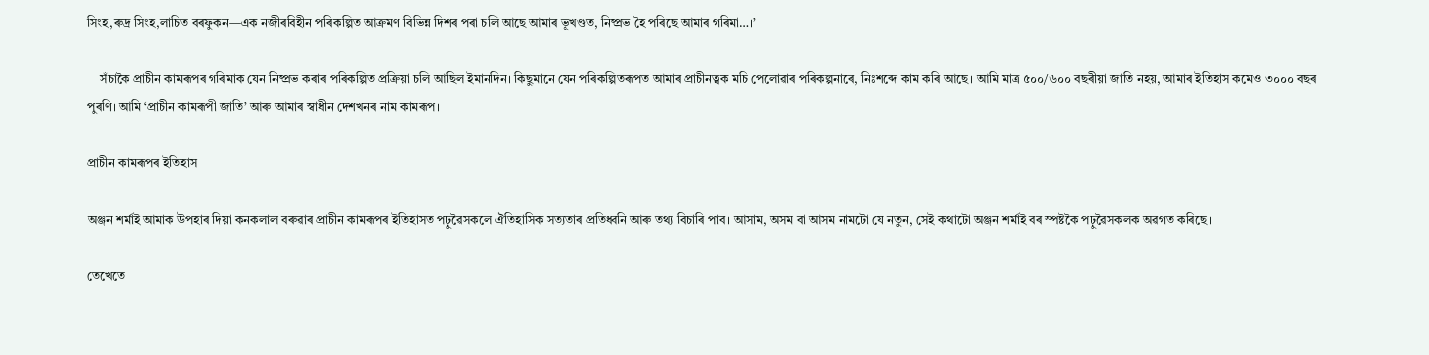সিংহ,ৰুদ্ৰ সিংহ,লাচিত বৰফুকন—এক নজীৰবিহীন পৰিকল্পিত আক্ৰমণ বিভিন্ন দিশৰ পৰা চলি আছে আমাৰ ভূখণ্ডত, নিষ্প্ৰভ হৈ পৰিছে আমাৰ গৰিমা…।’

    সঁচাকৈ প্ৰাচীন কামৰূপৰ গৰিমাক যেন নিষ্প্ৰভ কৰাৰ পৰিকল্পিত প্ৰক্ৰিয়া চলি আছিল ইমানদিন। কিছুমানে যেন পৰিকল্পিতৰূপত আমাৰ প্ৰাচীনত্বক মচি পেলোৱাৰ পৰিকল্পনাৰে, নিঃশব্দে কাম কৰি আছে। আমি মাত্ৰ ৫০০/৬০০ বছৰীয়া জাতি নহয়, আমাৰ ইতিহাস কমেও ৩০০০ বছৰ পুৰণি। আমি ‘প্ৰাচীন কামৰূপী জাতি’ আৰু আমাৰ স্বাধীন দেশখনৰ নাম কামৰূপ।

প্ৰাচীন কামৰূপৰ ইতিহাস

অঞ্জন শৰ্মাই আমাক উপহাৰ দিয়া কনকলাল বৰুৱাৰ প্ৰাচীন কামৰূপৰ ইতিহাসত পঢ়ুৱৈসকলে ঐতিহাসিক সত্যতাৰ প্ৰতিধ্বনি আৰু তথ্য বিচাৰি পাব। আসাম, অসম বা আসম নামটো যে নতুন, সেই কথাটো অঞ্জন শৰ্মাই বৰ স্পষ্টকৈ পঢ়ুৱৈসকলক অৱগত কৰিছে।

তেখেতে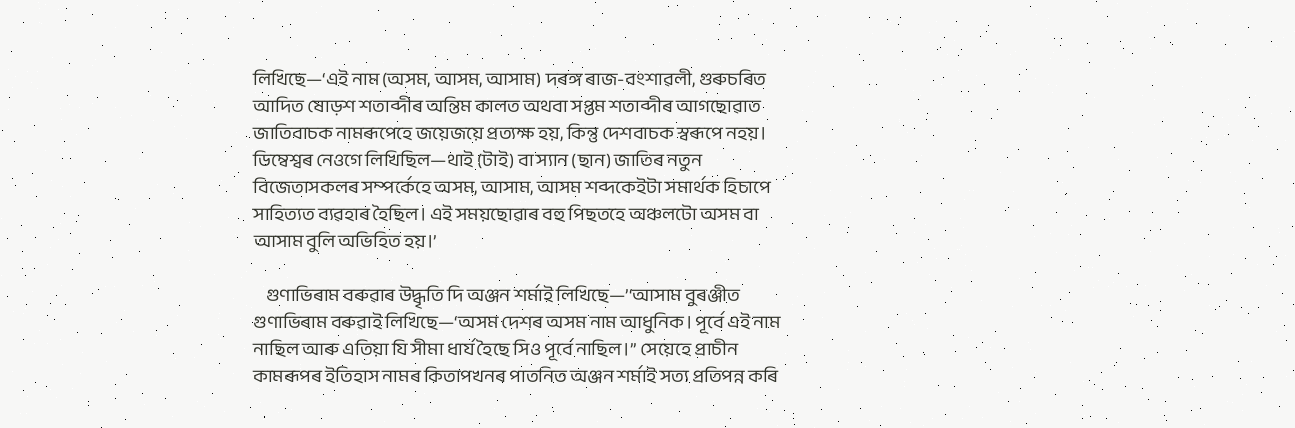লিখিছে—‘এই নাম (অসম, আসম, আসাম) দৰঙ্গ ৰাজ-বংশাৱলী, গুৰুচৰিত আদিত ষোড়শ শতাব্দীৰ অন্তিম কালত অথবা সপ্তম শতাব্দীৰ আগছোৱাত জাতিবাচক নামৰূপেহে জয়েজয়ে প্ৰত্যক্ষ হয়, কিন্তু দেশবাচক স্বৰূপে নহয়। ডিম্বেশ্বৰ নেওগে লিখিছিল—থাই (টাই) বা স্যান (ছান) জাতিৰ নতুন বিজেতাসকলৰ সম্পৰ্কেহে অসম, আসাম, আসম শব্দকেইটা সমাৰ্থক হিচাপে সাহিত্যত ব্যৱহাৰ হৈছিল। এই সময়ছোৱাৰ বহু পিছতহে অঞ্চলটো অসম বা আসাম বুলি অভিহিত হয়।’

    গুণাভিৰাম বৰুৱাৰ উদ্ধৃতি দি অঞ্জন শৰ্মাই লিখিছে—’‘আসাম বুৰঞ্জীত গুণাভিৰাম বৰুৱাই লিখিছে—‘অসম দেশৰ অসম নাম আধুনিক। পূৰ্বে এই নাম নাছিল আৰু এতিয়া যি সীমা ধাৰ্য হৈছে সিও পূৰ্বে নাছিল।’’ সেয়েহে প্ৰাচীন কামৰূপৰ ইতিহাস নামৰ কিতাপখনৰ পাতনিত অঞ্জন শৰ্মাই সত্য প্ৰতিপন্ন কৰি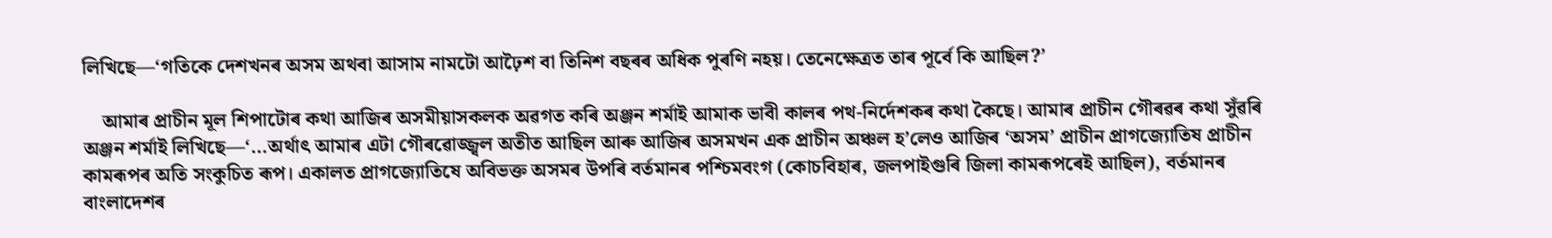লিখিছে—‘গতিকে দেশখনৰ অসম অথবা আসাম নামটো আঢ়ৈশ বা তিনিশ বছৰৰ অধিক পুৰণি নহয়। তেনেক্ষেত্ৰত তাৰ পূৰ্বে কি আছিল?’

    আমাৰ প্ৰাচীন মূল শিপাটোৰ কথা আজিৰ অসমীয়াসকলক অৱগত কৰি অঞ্জন শৰ্মাই আমাক ভাবী কালৰ পথ-নিৰ্দেশকৰ কথা কৈছে। আমাৰ প্ৰাচীন গৌৰৱৰ কথা সুঁৱৰি অঞ্জন শৰ্মাই লিখিছে—‘…অৰ্থাৎ আমাৰ এটা গৌৰৱোজ্জ্বল অতীত আছিল আৰু আজিৰ অসমখন এক প্ৰাচীন অঞ্চল হ’লেও আজিৰ ‘অসম’ প্ৰাচীন প্ৰাগজ্যোতিষ প্ৰাচীন কামৰূপৰ অতি সংকুচিত ৰূপ। একালত প্ৰাগজ্যোতিষে অবিভক্ত অসমৰ উপৰি বৰ্তমানৰ পশ্চিমবংগ (কোচবিহাৰ, জলপাইগুৰি জিলা কামৰূপৰেই আছিল), বৰ্তমানৰ বাংলাদেশৰ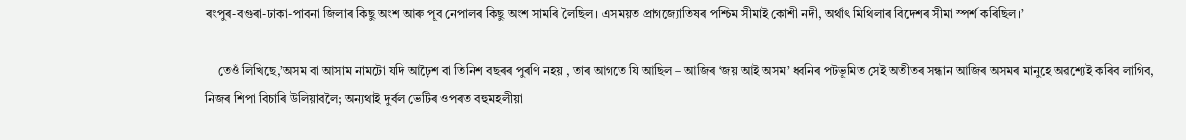ৰংপুৰ-বগুৰা-ঢাকা-পাবনা জিলাৰ কিছু অংশ আৰু পূব নেপালৰ কিছু অংশ সামৰি লৈছিল। এসময়ত প্ৰাগজ্যোতিষৰ পশ্চিম সীমাই কোশী নদী, অৰ্থাৎ মিথিলাৰ বিদেশৰ সীমা স্পৰ্শ কৰিছিল।’

    তেওঁ লিখিছে,’অসম বা আসাম নামটো যদি আঢ়ৈশ বা তিনিশ বছৰৰ পুৰণি নহয় , তাৰ আগতে যি আছিল – আজিৰ ‘জয় আই অসম’ ধ্বনিৰ পটভূমিত সেই অতীতৰ সন্ধান আজিৰ অসমৰ মানুহে অৱশ্যেই কৰিব লাগিব, নিজৰ শিপা বিচাৰি উলিয়াবলৈ; অন্যথাই দুৰ্বল ভেটিৰ ওপৰত বহুমহলীয়া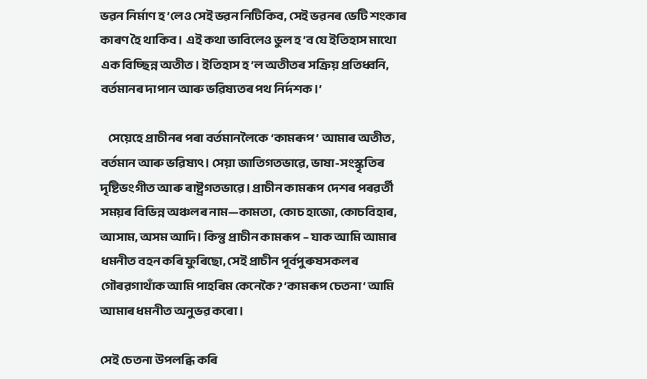ভৱন নিৰ্মাণ হ’লেও সেই ভৱন নিটিকিব, সেই ভৱনৰ ভেটি শংকাৰ কাৰণ হৈ থাকিব। এই কথা ভাবিলেও ভুল হ’ব যে ইতিহাস মাথো এক বিচ্ছিন্ন অতীত। ইতিহাস হ’ল অতীতৰ সক্ৰিয় প্ৰতিধ্বনি, বৰ্তমানৰ দাপান আৰু ভৱিষ্যতৰ পথ নিৰ্দশক।’

    সেয়েহে প্ৰাচীনৰ পৰা বৰ্তমানলৈকে ‘কামৰূপ’ আমাৰ অতীত, বৰ্তমান আৰু ভৱিষ্যৎ। সেয়া জাতিগতভাৱে, ভাষা-সংস্কৃতিৰ দৃষ্টিভংগীত আৰু ৰাষ্ট্ৰগতভাৱে। প্ৰাচীন কামৰূপ দেশৰ পৰৱৰ্তী সময়ৰ বিভিন্ন অঞ্চলৰ নাম—কামতা, কোচ হাজো, কোচবিহাৰ, আসাম, অসম আদি। কিন্তু প্ৰাচীন কামৰূপ – যাক আমি আমাৰ ধমনীত বহন কৰি ফুৰিছো, সেই প্ৰাচীন পূৰ্বপুৰুষসকলৰ গৌৰৱগাথাঁক আমি পাহৰিম কেনেকৈ? ‘কামৰূপ চেতনা‘ আমি আমাৰ ধমনীত অনুভৱ কৰো।

সেই চেতনা উপলব্ধি কৰি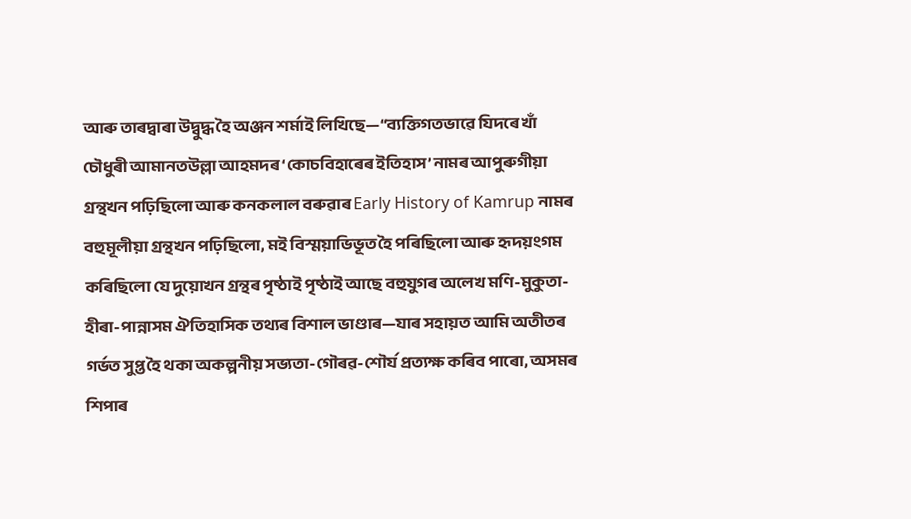আৰু তাৰদ্বাৰা উদ্বুদ্ধ হৈ অঞ্জন শৰ্মাই লিখিছে—“ব্যক্তিগতভাৱে যিদৰে খাঁ চৌধুৰী আমানতউল্লা আহমদৰ ‘কোচবিহাৰেৰ ইতিহাস’ নামৰ আপুৰুগীয়া গ্ৰন্থখন পঢ়িছিলো আৰু কনকলাল বৰুৱাৰ Early History of Kamrup নামৰ বহুমূলীয়া গ্ৰন্থখন পঢ়িছিলো, মই বিস্ময়াভিভূত হৈ পৰিছিলো আৰু হৃদয়ংগম কৰিছিলো যে দুয়োখন গ্ৰন্থৰ পৃষ্ঠাই পৃষ্ঠাই আছে বহুযুগৰ অলেখ মণি-মুকুতা-হীৰা-পান্নাসম ঐতিহাসিক তথ্যৰ বিশাল ভাণ্ডাৰ—যাৰ সহায়ত আমি অতীতৰ গৰ্ভত সুপ্ত হৈ থকা অকল্পনীয় সভ্যতা-গৌৰৱ-শৌৰ্য প্ৰত্যক্ষ কৰিব পাৰো, অসমৰ শিপাৰ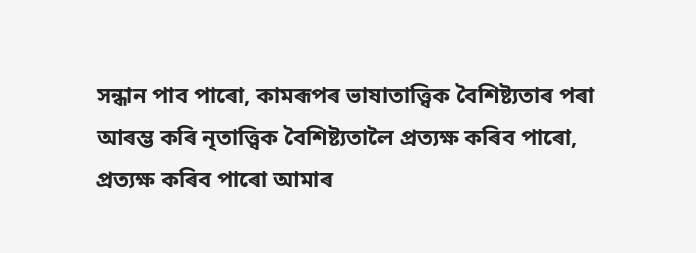সন্ধান পাব পাৰো, কামৰূপৰ ভাষাতাত্ত্বিক বৈশিষ্ট্যতাৰ পৰা আৰম্ভ কৰি নৃতাত্ত্বিক বৈশিষ্ট্যতালৈ প্ৰত্যক্ষ কৰিব পাৰো, প্ৰত্যক্ষ কৰিব পাৰো আমাৰ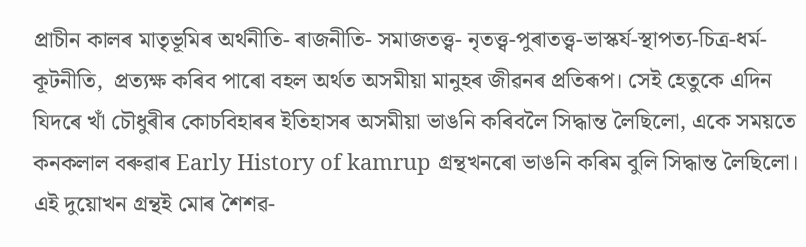প্ৰাচীন কালৰ মাতৃভূমিৰ অৰ্থনীতি- ৰাজনীতি- সমাজতত্ত্ব- নৃতত্ত্ব-পুৰাতত্ত্ব-ভাস্কৰ্য-স্থাপত্য-চিত্ৰ-ধৰ্ম-কূটনীতি,  প্ৰত্যক্ষ কৰিব পাৰো বহল অৰ্থত অসমীয়া মানুহৰ জীৱনৰ প্ৰতিৰূপ। সেই হেতুকে এদিন যিদৰে খাঁ চৌধুৰীৰ কোচবিহাৰৰ ইতিহাসৰ অসমীয়া ভাঙনি কৰিবলৈ সিদ্ধান্ত লৈছিলো, একে সময়তে কনকলাল বৰুৱাৰ Early History of kamrup গ্ৰন্থখনৰো ভাঙনি কৰিম বুলি সিদ্ধান্ত লৈছিলো। এই দুয়োখন গ্ৰন্থই মোৰ শৈশৱ-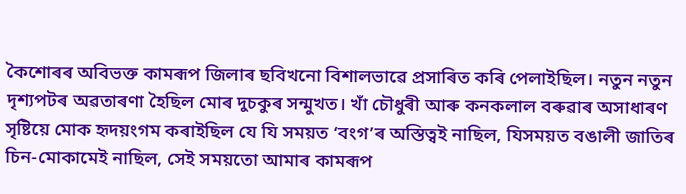কৈশোৰৰ অবিভক্ত কামৰূপ জিলাৰ ছবিখনো বিশালভাৱে প্ৰসাৰিত কৰি পেলাইছিল। নতুন নতুন দৃশ্যপটৰ অৱতাৰণা হৈছিল মোৰ দুচকুৰ সন্মুখত। খাঁ চৌধুৰী আৰু কনকলাল বৰুৱাৰ অসাধাৰণ সৃষ্টিয়ে মোক হৃদয়ংগম কৰাইছিল যে যি সময়ত ‘বংগ’ৰ অস্তিত্বই নাছিল, যিসময়ত বঙালী জাতিৰ চিন-মোকামেই নাছিল, সেই সময়তো আমাৰ কামৰূপ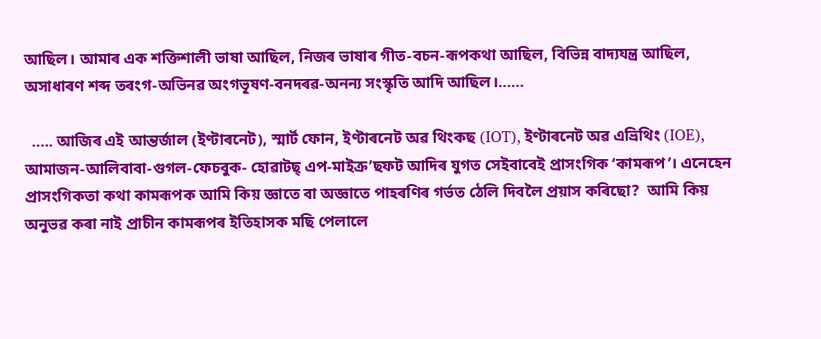আছিল। আমাৰ এক শক্তিশালী ভাষা আছিল, নিজৰ ভাষাৰ গীত-বচন-ৰূপকথা আছিল, বিভিন্ন বাদ্যযন্ত্ৰ আছিল, অসাধাৰণ শব্দ তৰংগ-অভিনৱ অংগভূষণ-বনদৰৱ-অনন্য সংস্কৃতি আদি আছিল।……

  ….. আজিৰ এই আন্তৰ্জাল (ইণ্টাৰনেট), স্মাৰ্ট ফোন, ইণ্টাৰনেট অৱ থিংকছ (IOT), ইণ্টাৰনেট অৱ এভ্ৰিথিং (IOE), আমাজন-আলিবাবা-গুগল-ফেচবুক- হোৱাটছ্ এপ-মাইক্ৰ’ছফট আদিৰ যুগত সেইবাবেই প্ৰাসংগিক ‘কামৰূপ’। এনেহেন প্ৰাসংগিকতা কথা কামৰূপক আমি কিয় জ্ঞাতে বা অজ্ঞাতে পাহৰণিৰ গৰ্ভত ঠেলি দিবলৈ প্ৰয়াস কৰিছো?  আমি কিয় অনুভৱ কৰা নাই প্ৰাচীন কামৰূপৰ ইতিহাসক মছি পেলালে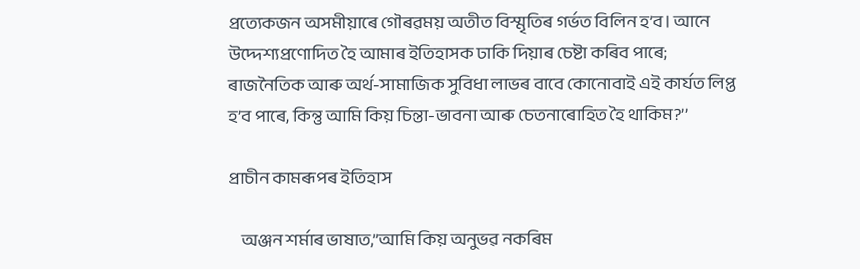প্ৰত্যেকজন অসমীয়াৰে গৌৰৱময় অতীত বিস্মৃতিৰ গৰ্ভত বিলিন হ’ব। আনে উদ্দেশ্যপ্ৰণোদিত হৈ আমাৰ ইতিহাসক ঢাকি দিয়াৰ চেষ্টা কৰিব পাৰে; ৰাজনৈতিক আৰু অৰ্থ-সামাজিক সুবিধা লাভৰ বাবে কোনোবাই এই কাৰ্যত লিপ্ত হ’ব পাৰে, কিন্তু আমি কিয় চিন্তা-ভাবনা আৰু চেতনাৰোহিত হৈ থাকিম?’’

প্ৰাচীন কামৰূপৰ ইতিহাস

    অঞ্জন শৰ্মাৰ ভাষাত,”আমি কিয় অনুভৱ নকৰিম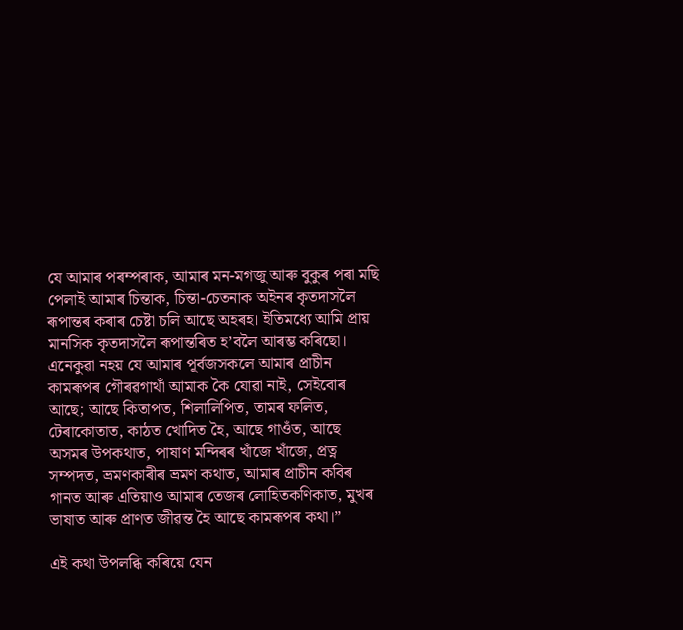যে আমাৰ পৰম্পৰাক, আমাৰ মন-মগজু আৰু বুকুৰ পৰা মছি পেলাই আমাৰ চিন্তাক, চিন্তা-চেতনাক অইনৰ কৃতদাসলৈ ৰূপান্তৰ কৰাৰ চেষ্টা চলি আছে অহৰহ। ইতিমধ্যে আমি প্ৰায় মানসিক কৃতদাসলৈ ৰূপান্তৰিত হ’বলৈ আৰম্ভ কৰিছো। এনেকুৱা নহয় যে আমাৰ পূৰ্বজসকলে আমাৰ প্ৰাচীন কামৰূপৰ গৌৰৱগাথাঁ আমাক কৈ যোৱা নাই, সেইবোৰ আছে; আছে কিতাপত, শিলালিপিত, তামৰ ফলিত, টেৰাকোতাত, কাঠত খোদিত হৈ, আছে গাওঁত, আছে অসমৰ উপকথাত, পাষাণ মন্দিৰৰ খাঁজে খাঁজে, প্ৰত্ন সম্পদত, ভ্ৰমণকাৰীৰ ভ্ৰমণ কথাত, আমাৰ প্ৰাচীন কবিৰ গানত আৰু এতিয়াও আমাৰ তেজৰ লোহিতকণিকাত, মুখৰ ভাষাত আৰু প্ৰাণত জীৱন্ত হৈ আছে কামৰূপৰ কথা।”

এই কথা উপলব্ধি কৰিয়ে যেন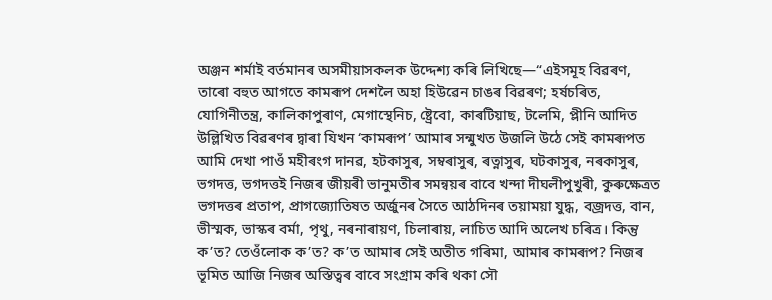অঞ্জন শৰ্মাই বৰ্তমানৰ অসমীয়াসকলক উদ্দেশ্য কৰি লিখিছে—“এইসমূহ বিৱৰণ, তাৰো বহুত আগতে কামৰূপ দেশলৈ অহা হিউৱেন চাঙৰ বিৱৰণ; হৰ্ষচৰিত, যোগিনীতন্ত্ৰ, কালিকাপুৰাণ, মেগাস্থেনিচ, ষ্ট্ৰেবো, কাৰটিয়াছ, টলেমি, প্লীনি আদিত উল্লিখিত বিৱৰণৰ দ্বাৰা যিখন ‘কামৰূপ’ আমাৰ সন্মুখত উজলি উঠে সেই কামৰূপত আমি দেখা পাওঁ মহীৰংগ দানৱ, হটকাসুৰ, সম্বৰাসুৰ, ৰত্নাসুৰ, ঘটকাসুৰ, নৰকাসুৰ, ভগদত্ত, ভগদত্তই নিজৰ জীয়ৰী ভানুমতীৰ সমন্বয়ৰ বাবে খন্দা দীঘলীপুখুৰী, কুৰুক্ষেত্ৰত ভগদত্তৰ প্ৰতাপ, প্ৰাগজ্যোতিষত অৰ্জুনৰ সৈতে আঠদিনৰ তয়াময়া যুদ্ধ, বজ্ৰদত্ত, বান, ভীস্মক, ভাস্কৰ বৰ্মা, পৃথু, নৰনাৰায়ণ, চিলাৰায়, লাচিত আদি অলেখ চৰিত্ৰ। কিন্তু ক’ত? তেওঁলোক ক’ত? ক’ত আমাৰ সেই অতীত গৰিমা, আমাৰ কামৰূপ? নিজৰ ভূমিত আজি নিজৰ অস্তিত্বৰ বাবে সংগ্ৰাম কৰি থকা সৌ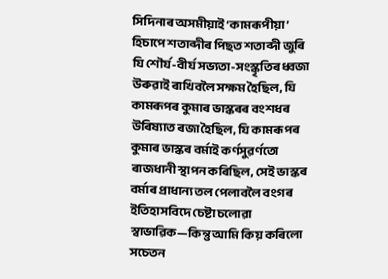সিদিনাৰ অসমীয়াই ‘কামৰূপীয়া’ হিচাপে শতাব্দীৰ পিছত শতাব্দী জুৰি যি শৌৰ্য-বীৰ্য সভ্যতা-সংস্কৃতিৰ ধ্বজা উৰুৱাই ৰাখিবলৈ সক্ষম হৈছিল, যি কামৰূপৰ কুমাৰ ভাস্কৰৰ বংশধৰ উৰিষ্যাত ৰজা হৈছিল, যি কামৰূপৰ কুমাৰ ভাস্কৰ বৰ্মাই কৰ্ণসুৱৰ্ণতো ৰাজধানী স্থাপন কৰিছিল, সেই ভাস্কৰ বৰ্মাৰ প্ৰাধান্য তল পেলাবলৈ বংগৰ ইতিহাসবিদে চেষ্টা চলোৱা স্বাভাৱিক—কিন্তু আমি কিয় কৰিলো সচেতন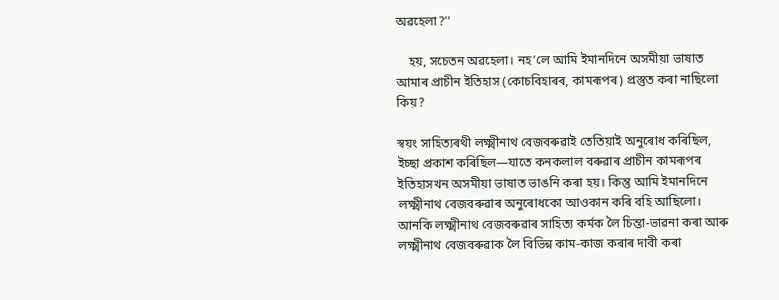অৱহেলা?’’

    হয়, সচেতন অৱহেলা। নহ’লে আমি ইমানদিনে অসমীয়া ভাষাত আমাৰ প্ৰাচীন ইতিহাস (কোচবিহাৰৰ, কামৰূপৰ) প্ৰস্তুত কৰা নাছিলো কিয়?

স্বয়ং সাহিত্যৰথী লক্ষ্মীনাথ বেজবৰুৱাই তেতিয়াই অনুৰোধ কৰিছিল, ইচ্ছা প্ৰকাশ কৰিছিল—যাতে কনকলাল বৰুৱাৰ প্ৰাচীন কামৰূপৰ ইতিহাসখন অসমীয়া ভাষাত ভাঙনি কৰা হয়। কিন্তু আমি ইমানদিনে লক্ষ্মীনাথ বেজবৰুৱাৰ অনুৰোধকো আওকান কৰি বহি আছিলো। আনকি লক্ষ্মীনাথ বেজবৰুৱাৰ সাহিত্য কৰ্মক লৈ চিন্তা-ভাৱনা কৰা আৰু লক্ষ্মীনাথ বেজবৰুৱাক লৈ বিভিন্ন কাম-কাজ কৰাৰ দাবী কৰা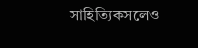সাহিত্যিকসলেও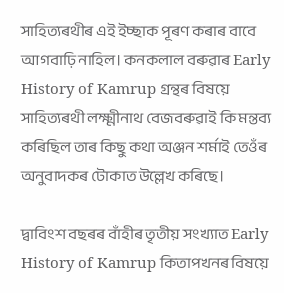সাহিত্যৰথীৰ এই ইচ্ছাক পূৰণ কৰাৰ বাবে আগবাঢ়ি নাহিল। কনকলাল বৰুৱাৰ Early History of Kamrup গ্ৰন্থৰ বিষয়ে সাহিত্যৰথী লক্ষ্মীনাথ বেজবৰুৱাই কি মন্তব্য কৰিছিল তাৰ কিছু কথা অঞ্জন শৰ্মাই তেওঁৰ অনুবাদকৰ টোকাত উল্লেখ কৰিছে।

দ্বাবিংশ বছৰৰ বাঁহীৰ তৃতীয় সংখ্যাত Early History of Kamrup কিতাপখনৰ বিষয়ে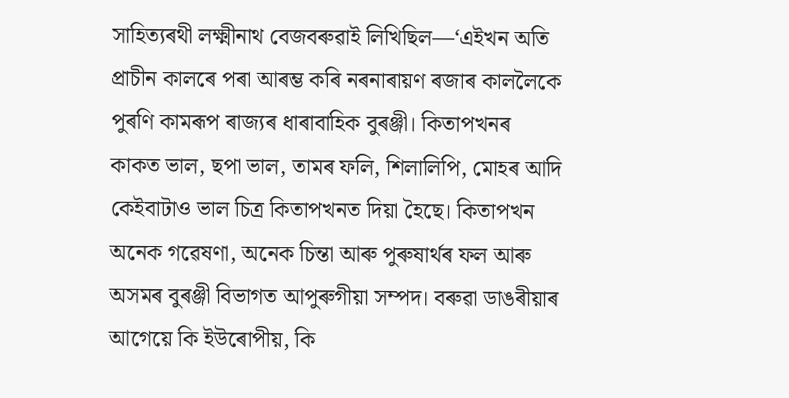সাহিত্যৰথী লক্ষ্মীনাথ বেজবৰুৱাই লিখিছিল—‘এইখন অতি প্ৰাচীন কালৰে পৰা আৰম্ভ কৰি নৰনাৰায়ণ ৰজাৰ কাললৈকে পুৰণি কামৰূপ ৰাজ্যৰ ধাৰাবাহিক বুৰঞ্জী। কিতাপখনৰ কাকত ভাল, ছপা ভাল, তামৰ ফলি, শিলালিপি, মোহৰ আদি কেইবাটাও ভাল চিত্ৰ কিতাপখনত দিয়া হৈছে। কিতাপখন অনেক গৱেষণা, অনেক চিন্তা আৰু পুৰুষাৰ্থৰ ফল আৰু অসমৰ বুৰঞ্জী বিভাগত আপুৰুগীয়া সম্পদ। বৰুৱা ডাঙৰীয়াৰ আগেয়ে কি ইউৰোপীয়, কি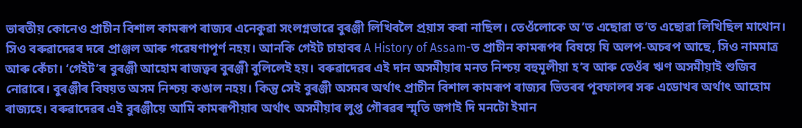ভাৰতীয় কোনেও প্ৰাচীন বিশাল কামৰূপ ৰাজ্যৰ এনেকুৱা সংলগ্নভাৱে বুৰঞ্জী লিখিবলৈ প্ৰয়াস কৰা নাছিল। তেওঁলোকে অ’ত এছোৱা ত’ত এছোৱা লিখিছিল মাথোন। সিও বৰুৱাদেৱৰ দৰে প্ৰাঞ্জল আৰু গৱেষণাপূৰ্ণ নহয়। আনকি গেইট চাহাবৰ A History of Assam-ত প্ৰাচীন কামৰূপৰ বিষয়ে যি অলপ-অচৰপ আছে, সিও নামমাত্ৰ আৰু কেঁচা। ‘গেইট’ৰ বুৰঞ্জী আহোম ৰাজত্বৰ বুৰঞ্জী বুলিলেই হয়। বৰুৱাদেৱৰ এই দান অসমীয়াৰ মনত নিশ্চয় বহুমূলীয়া হ’ব আৰু তেওঁৰ ঋণ অসমীয়াই শুজিব নোৱাৰে। বুৰঞ্জীৰ বিষয়ত অসম নিশ্চয় কঙাল নহয়। কিন্তু সেই বুৰঞ্জী অসমৰ অৰ্থাৎ প্ৰাচীন বিশাল কামৰূপ ৰাজ্যৰ ভিতৰৰ পূবফালৰ সৰু এডোখৰ অৰ্থাৎ আহোম ৰাজ্যহে। বৰুৱাদেৱৰ এই বুৰঞ্জীয়ে আমি কামৰূপীয়াৰ অৰ্থাৎ অসমীয়াৰ লুপ্ত গৌৰৱৰ স্মৃতি জগাই দি মনটো ইমান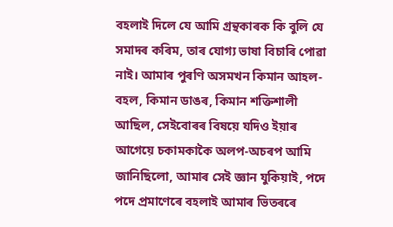বহলাই দিলে যে আমি গ্ৰন্থকাৰক কি বুলি যে সমাদৰ কৰিম, তাৰ যোগ্য ভাষা বিচাৰি পোৱা নাই। আমাৰ পুৰণি অসমখন কিমান আহল-বহল, কিমান ডাঙৰ, কিমান শক্তিশালী আছিল, সেইবোৰৰ বিষয়ে যদিও ইয়াৰ আগেয়ে চকামকাকৈ অলপ-অচৰপ আমি জানিছিলো, আমাৰ সেই জ্ঞান যুকিয়াই, পদে পদে প্ৰমাণেৰে বহলাই আমাৰ ভিতৰৰে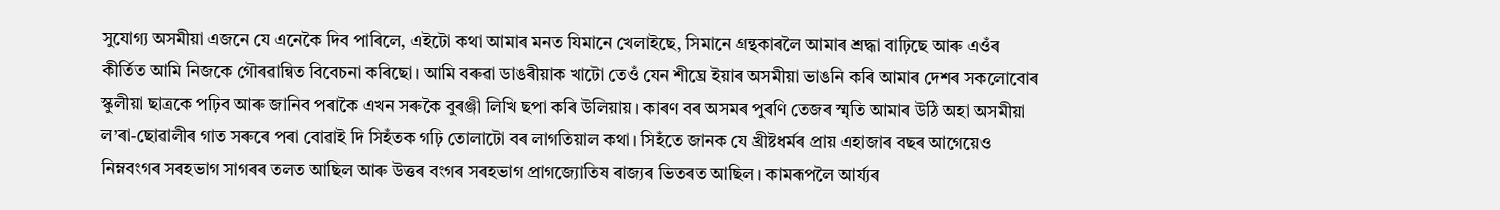সুযোগ্য অসমীয়া এজনে যে এনেকৈ দিব পাৰিলে, এইটো কথা আমাৰ মনত যিমানে খেলাইছে, সিমানে গ্ৰন্থকাৰলৈ আমাৰ শ্ৰদ্ধা বাঢ়িছে আৰু এওঁৰ কীৰ্তিত আমি নিজকে গৌৰৱান্বিত বিবেচনা কৰিছো। আমি বৰুৱা ডাঙৰীয়াক খাটো তেওঁ যেন শীঘ্ৰে ইয়াৰ অসমীয়া ভাঙনি কৰি আমাৰ দেশৰ সকলোবোৰ স্কুলীয়া ছাত্ৰকে পঢ়িব আৰু জানিব পৰাকৈ এখন সৰুকৈ বুৰঞ্জী লিখি ছপা কৰি উলিয়ায়। কাৰণ বৰ অসমৰ পুৰণি তেজৰ স্মৃতি আমাৰ উঠি অহা অসমীয়া ল’ৰা-ছোৱালীৰ গাত সৰুৰে পৰা বোৱাই দি সিহঁতক গঢ়ি তোলাটো বৰ লাগতিয়াল কথা। সিহঁতে জানক যে খ্ৰীষ্টধৰ্মৰ প্ৰায় এহাজাৰ বছৰ আগেয়েও নিম্নবংগৰ সৰহভাগ সাগৰৰ তলত আছিল আৰু উত্তৰ বংগৰ সৰহভাগ প্ৰাগজ্যোতিষ ৰাজ্যৰ ভিতৰত আছিল। কামৰূপলৈ আৰ্য্যৰ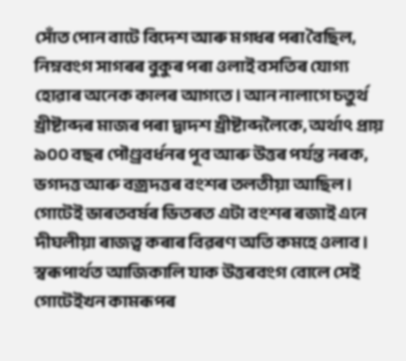সোঁত পোন বাটে বিদেশ আৰু মগধৰ পৰা বৈছিল, নিম্নবংগ সাগৰৰ বুকুৰ পৰা ওলাই বসতিৰ যোগ্য হোৱাৰ অনেক কালৰ আগতে। আন নালাগে চতুৰ্থ খ্ৰীষ্টাব্দৰ মাজৰ পৰা দ্বাদশ খ্ৰীষ্টাব্দলৈকে, অৰ্থাৎ প্ৰায় ৯০০ বছৰ পৌণ্ড্ৰবৰ্ধনৰ পূব আৰু উত্তৰ পৰ্যন্ত নৰক, ভগদত্ত আৰু বজ্ৰদত্তৰ বংশৰ তলতীয়া আছিল। গোটেই ভাৰতবৰ্ষৰ ভিতৰত এটা বংশৰ ৰজাই এনে দীঘলীয়া ৰাজত্ব কৰাৰ বিৱৰণ অতি কমহে ওলাব। স্বৰূপাৰ্থত আজিকালি যাক উত্তৰবংগ বোলে সেই গোটেইখন কামৰূপৰ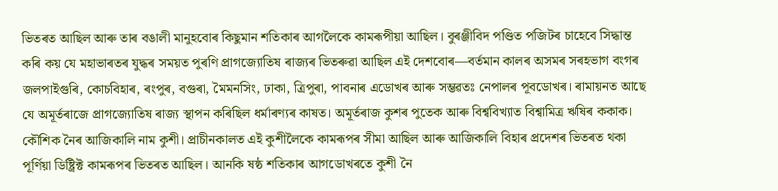ভিতৰত আছিল আৰু তাৰ বঙালী মানুহবোৰ কিছুমান শতিকাৰ আগলৈকে কামৰূপীয়া আছিল। বুৰঞ্জীবিদ পণ্ডিত পজিটৰ চাহেবে সিদ্ধান্ত কৰি কয় যে মহাভাৰতৰ যুদ্ধৰ সময়ত পুৰণি প্ৰাগজ্যোতিষ ৰাজ্যৰ ভিতৰুৱা আছিল এই দেশবোৰ—বৰ্তমান কালৰ অসমৰ সৰহভাগ বংগৰ জলপাইগুৰি, কোচবিহাৰ, ৰংপুৰ, বগুৰা, মৈমনসিং, ঢাকা, ত্ৰিপুৰা, পাবনাৰ এডোখৰ আৰু সম্ভৱতঃ নেপালৰ পূবডোখৰ। ৰামায়নত আছে যে অমূৰ্তৰাজে প্ৰাগজ্যোতিষ ৰাজ্য স্থাপন কৰিছিল ধৰ্মাৰণ্যৰ কাষত। অমূৰ্তৰাজ কুশৰ পুতেক আৰু বিশ্ববিখ্যাত বিশ্বামিত্ৰ ঋষিৰ ককাক। কৌশিক নৈৰ আজিকালি নাম কুশী। প্ৰাচীনকালত এই কুশীলৈকে কামৰূপৰ সীমা আছিল আৰু আজিকালি বিহাৰ প্ৰদেশৰ ভিতৰত থকা পূৰ্ণিয়া ডিষ্ট্ৰিক্ট কামৰূপৰ ভিতৰত আছিল। আনকি ষষ্ঠ শতিকাৰ আগডোখৰতে কুশী নৈ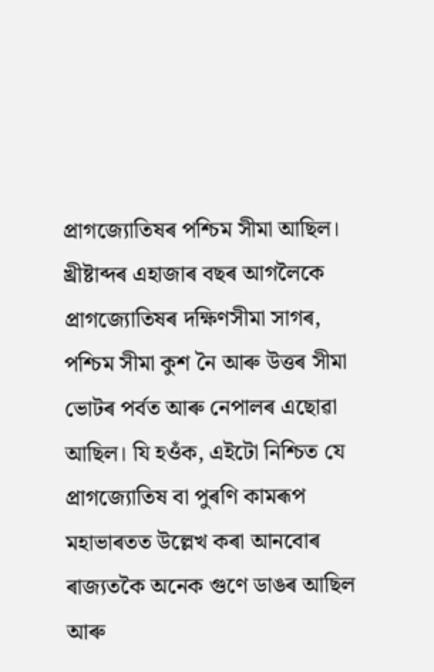প্ৰাগজ্যোতিষৰ পশ্চিম সীমা আছিল। খ্ৰীষ্টাব্দৰ এহাজাৰ বছৰ আগলৈকে প্ৰাগজ্যোতিষৰ দক্ষিণসীমা সাগৰ, পশ্চিম সীমা কুশ নৈ আৰু উত্তৰ সীমা ভোটৰ পৰ্বত আৰু নেপালৰ এছোৱা আছিল। যি হওঁক, এইটো নিশ্চিত যে প্ৰাগজ্যোতিষ বা পুৰণি কামৰূপ মহাভাৰতত উল্লেখ কৰা আনবোৰ ৰাজ্যতকৈ অনেক গুণে ডাঙৰ আছিল আৰু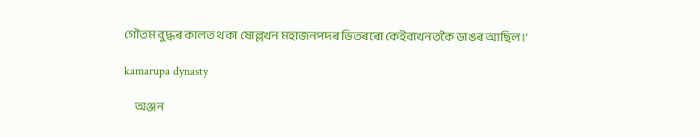গৌতম বুদ্ধৰ কালত থকা ষোল্লখন মহাজনপদৰ ভিতৰৰো কেইবাখনতকৈ ডাঙৰ আছিল।’

kamarupa dynasty

     অঞ্জন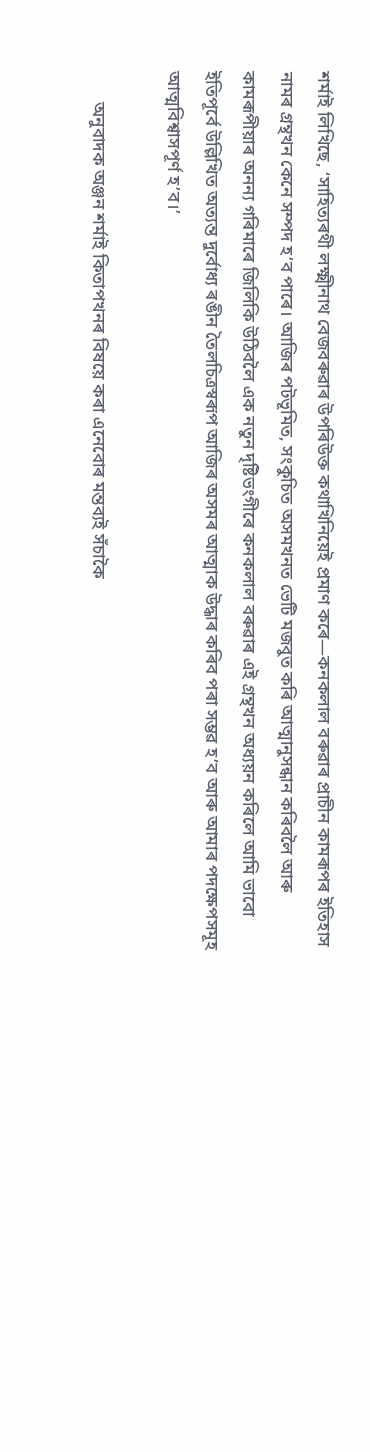শৰ্মাই লিখিছে, ‘সাহিত্যৰথী লক্ষ্মীনাথ বেজবৰুৱাৰ উপৰিউক্ত কথাখিনিয়েই প্ৰমাণ কৰে—কনকলাল বৰুৱাৰ প্ৰাচীন কামৰূপৰ ইতিহাস নামৰ গ্ৰন্থখন কেনে সম্পদ হ’ব পাৰে। আজিৰ পটভূমিত, সংকুচিত অসমখনত ভেটি মজবুত কৰি আত্মানুসন্ধান কৰিবলৈ আৰু কামৰূপীয়াৰ অনন্য গৰিমাৰে জিলিকি উঠিবলৈ এক নতুন দৃষ্টিভংগীৰে কনকলাল বৰুৱাৰ এই গ্ৰন্থখন অধ্যয়ন কৰিলে আমি ভাবো ইতিপূৰ্বে উল্লিখিত অত্যন্ত দুৰ্বোধ্য ৰঙীন তৈলচিত্ৰস্বৰূপ আজিৰ অসমৰ আত্মাক উদ্ধাৰ কৰিব পৰা সম্ভৱ হ’ব আৰু আমাৰ পদক্ষেপসমূহ আত্মবিশ্বাসপূৰ্ণ হ’ব।’

       অনুবাদক অঞ্জন শৰ্মাই কিতাপখনৰ বিষয়ে কৰা এনেবোৰ মন্তব্যই সঁচাকৈ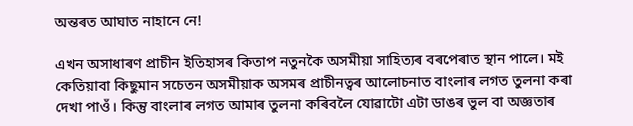অন্তৰত আঘাত নাহানে নে!

এখন অসাধাৰণ প্ৰাচীন ইতিহাসৰ কিতাপ নতুনকৈ অসমীয়া সাহিত্যৰ বৰপেৰাত স্থান পালে। মই কেতিয়াবা কিছুমান সচেতন অসমীয়াক অসমৰ প্ৰাচীনত্বৰ আলোচনাত বাংলাৰ লগত তুলনা কৰা দেখা পাওঁ। কিন্তু বাংলাৰ লগত আমাৰ তুলনা কৰিবলৈ যোৱাটো এটা ডাঙৰ ভুল বা অজ্ঞতাৰ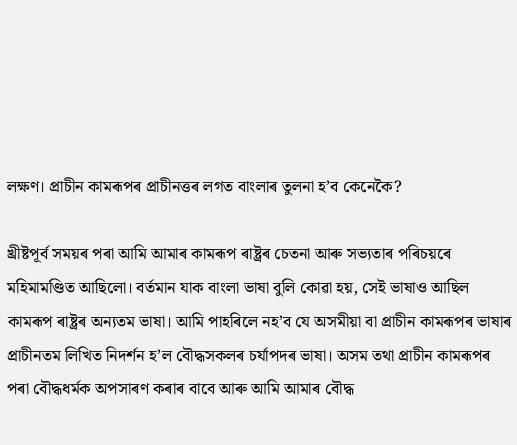লক্ষণ। প্ৰাচীন কামৰূপৰ প্ৰাচীনত্তৰ লগত বাংলাৰ তুলনা হ’ব কেনেকৈ?

খ্ৰীষ্টপূৰ্ব সময়ৰ পৰা আমি আমাৰ কামৰূপ ৰাষ্ট্ৰৰ চেতনা আৰু সভ্যতাৰ পৰিচয়ৰে মহিমামণ্ডিত আছিলো। বৰ্তমান যাক বাংলা ভাষা বুলি কোৱা হয়, সেই ভাষাও আছিল কামৰূপ ৰাষ্ট্ৰৰ অন্যতম ভাষা। আমি পাহৰিলে নহ’ব যে অসমীয়া বা প্ৰাচীন কামৰূপৰ ভাষাৰ প্ৰাচীনতম লিখিত নিদৰ্শন হ’ল বৌদ্ধসকলৰ চৰ্যাপদৰ ভাষা। অসম তথা প্ৰাচীন কামৰূপৰ পৰা বৌদ্ধধৰ্মক অপসাৰণ কৰাৰ বাবে আৰু আমি আমাৰ বৌদ্ধ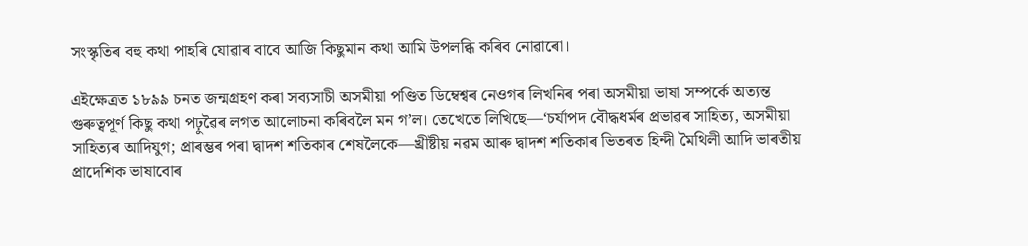সংস্কৃতিৰ বহু কথা পাহৰি যোৱাৰ বাবে আজি কিছুমান কথা আমি উপলব্ধি কৰিব নোৱাৰো।

এইক্ষেত্ৰত ১৮৯৯ চনত জন্মগ্ৰহণ কৰা সব্যসাচী অসমীয়া পণ্ডিত ডিম্বেশ্বৰ নেওগৰ লিখনিৰ পৰা অসমীয়া ভাষা সম্পৰ্কে অত্যন্ত গুৰুত্বপূৰ্ণ কিছু কথা পঢ়ুৱৈৰ লগত আলোচনা কৰিবলৈ মন গ’ল। তেখেতে লিখিছে—‘চৰ্যাপদ বৌদ্ধধৰ্মৰ প্ৰভাৱৰ সাহিত্য, অসমীয়া সাহিত্যৰ আদিযুগ; প্ৰাৰম্ভৰ পৰা দ্বাদশ শতিকাৰ শেষলৈকে—খ্ৰীষ্টীয় নৱম আৰু দ্বাদশ শতিকাৰ ভিতৰত হিন্দী মৈথিলী আদি ভাৰতীয় প্ৰাদেশিক ভাষাবোৰ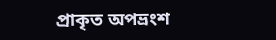প্ৰাকৃত অপভ্ৰংশ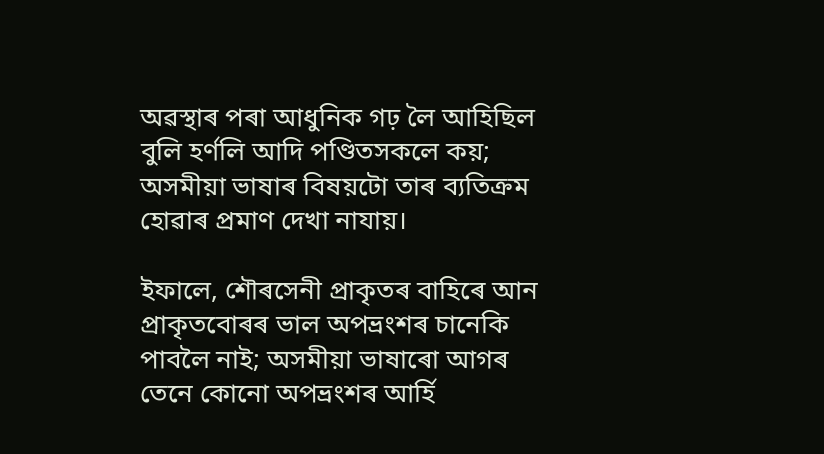অৱস্থাৰ পৰা আধুনিক গঢ় লৈ আহিছিল বুলি হৰ্ণলি আদি পণ্ডিতসকলে কয়; অসমীয়া ভাষাৰ বিষয়টো তাৰ ব্যতিক্ৰম হোৱাৰ প্ৰমাণ দেখা নাযায়।

ইফালে, শৌৰসেনী প্ৰাকৃতৰ বাহিৰে আন প্ৰাকৃতবোৰৰ ভাল অপভ্ৰংশৰ চানেকি পাবলৈ নাই; অসমীয়া ভাষাৰো আগৰ তেনে কোনো অপভ্ৰংশৰ আৰ্হি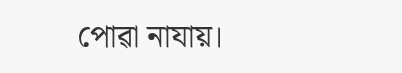পোৱা নাযায়।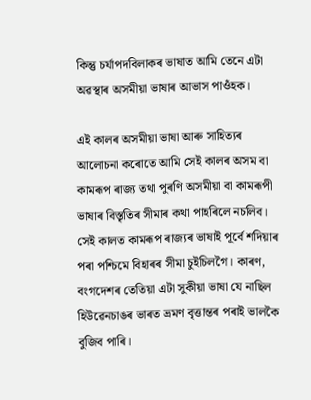কিন্তু চৰ্যাপদবিলাকৰ ভাষাত আমি তেনে এটা অৱস্থাৰ অসমীয়া ভাষাৰ আভাস পাওঁহক।

এই কালৰ অসমীয়া ভাষা আৰু সাহিত্যৰ আলোচনা কৰোতে আমি সেই কালৰ অসম বা কামৰূপ ৰাজ্য তথা পুৰণি অসমীয়া বা কামৰূপী ভাষাৰ বিস্তৃতিৰ সীমাৰ কথা পাহৰিলে নচলিব। সেই কালত কামৰূপ ৰাজ্যৰ ভাষাই পূৰ্বে শদিয়াৰ পৰা পশ্চিমে বিহাৰৰ সীমা চুইচিলগৈ। কাৰণ, বংগদেশৰ তেতিয়া এটা সুকীয়া ভাষা যে নাছিল হিউৱেনচাঙৰ ভাৰত ভ্ৰমণ বৃত্তান্তৰ পৰাই ভালকৈ বুজিব পাৰি।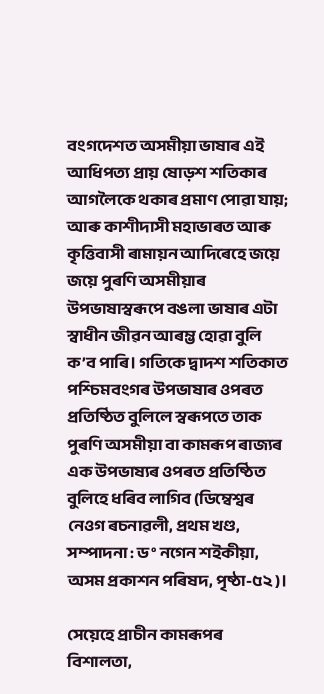বংগদেশত অসমীয়া ভাষাৰ এই আধিপত্য প্ৰায় ষোড়শ শতিকাৰ আগলৈকে থকাৰ প্ৰমাণ পোৱা যায়; আৰু কাশীদাসী মহাভাৰত আৰু কৃত্তিবাসী ৰামায়ন আদিৰেহে জয়ে জয়ে পুৰণি অসমীয়াৰ উপভাষাস্বৰূপে বঙলা ভাষাৰ এটা স্বাধীন জীৱন আৰম্ভ হোৱা বুলি ক’ব পাৰি। গতিকে দ্বাদশ শতিকাত পশ্চিমবংগৰ উপভাষাৰ ওপৰত প্ৰতিষ্ঠিত বুলিলে স্বৰূপতে তাক পুৰণি অসমীয়া বা কামৰূপ ৰাজ্যৰ এক উপভাষ্যৰ ওপৰত প্ৰতিষ্ঠিত বুলিহে ধৰিব লাগিব (ডিম্বেশ্বৰ নেওগ ৰচনাৱলী, প্ৰথম খণ্ড, সম্পাদনা : ড° নগেন শইকীয়া, অসম প্ৰকাশন পৰিষদ, পৃষ্ঠা-৫২)।

সেয়েহে প্ৰাচীন কামৰূপৰ বিশালতা,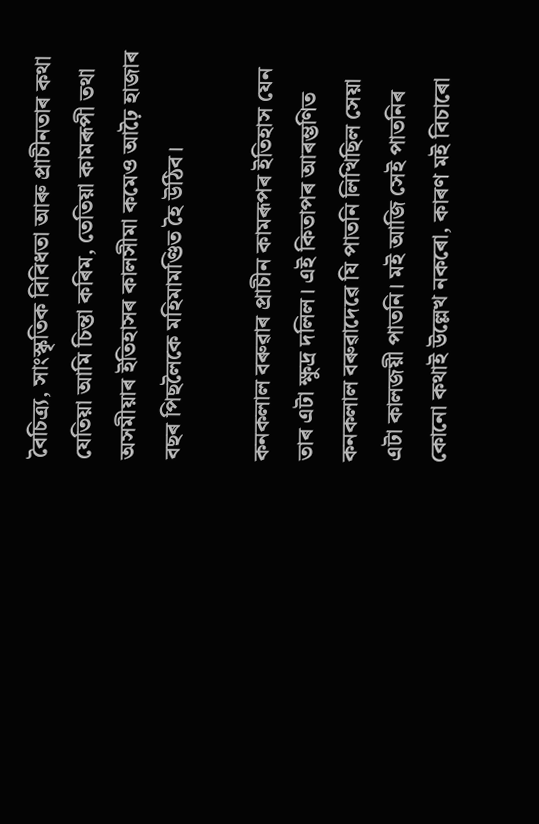বৈচিত্ৰ্য, সাংস্কৃতিক বিবিধতা আৰু প্ৰাচীনতাৰ কথা যেতিয়া আমি চিন্তা কৰিম, তেতিয়া কামৰূপী তথা অসমীয়াৰ ইতিহাসৰ কালসীমা কমেও আঢ়ৈ হাজাৰ বছৰ পিছলৈকে মহিমামণ্ডিত হৈ উঠিব।

কনকলাল বৰুৱাৰ প্ৰাচীন কামৰূপৰ ইতিহাস যেন তাৰ এটা ক্ষুদ্ৰ দলিল। এই কিতাপৰ আৰম্ভণিত কনকলাল বৰুৱাদেৱে যি পাতনি লিখিছিল সেয়া এটা কালজয়ী পাতনি। মই আজি সেই পাতনিৰ কোনো কথাই উল্লেখ নকৰো, কাৰণ মই বিচাৰো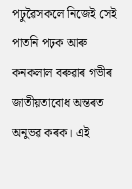পঢ়ুৱৈসকলে নিজেই সেই পাতনি পঢ়ক আৰু কনকলাল বৰুৱাৰ গভীৰ জাতীয়তাবোধ অন্তৰত অনুভৱ কৰক। এই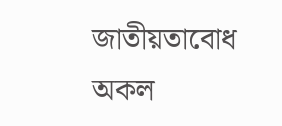জাতীয়তাবোধ অকল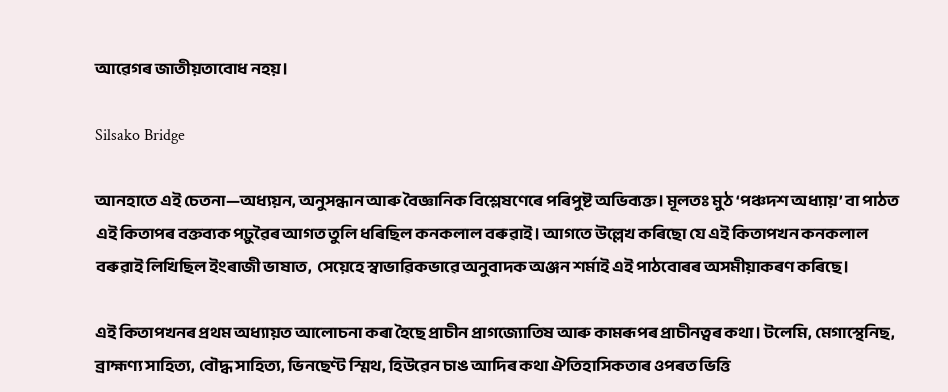আৱেগৰ জাতীয়তাবোধ নহয়।

Silsako Bridge

আনহাতে এই চেতনা—অধ্যয়ন, অনুসন্ধান আৰু বৈজ্ঞানিক বিশ্লেষণেৰে পৰিপুষ্ট অভিব্যক্ত। মূলতঃ মুঠ ‘পঞ্চদশ অধ্যায়’ বা পাঠত এই কিতাপৰ বক্তব্যক পঢ়ুৱৈৰ আগত তুলি ধৰিছিল কনকলাল বৰুৱাই। আগতে উল্লেখ কৰিছো যে এই কিতাপখন কনকলাল বৰুৱাই লিখিছিল ইংৰাজী ভাষাত,  সেয়েহে স্বাভাৱিকভাৱে অনুবাদক অঞ্জন শৰ্মাই এই পাঠবোৰৰ অসমীয়াকৰণ কৰিছে।

এই কিতাপখনৰ প্ৰথম অধ্যায়ত আলোচনা কৰা হৈছে প্ৰাচীন প্ৰাগজ্যোতিষ আৰু কামৰূপৰ প্ৰাচীনত্বৰ কথা। টলেমি, মেগাস্থেনিছ, ব্ৰাহ্মণ্য সাহিত্য, বৌদ্ধ সাহিত্য, ভিনছেণ্ট স্মিথ, হিউৱেন চাঙ আদিৰ কথা ঐতিহাসিকতাৰ ওপৰত ভিত্তি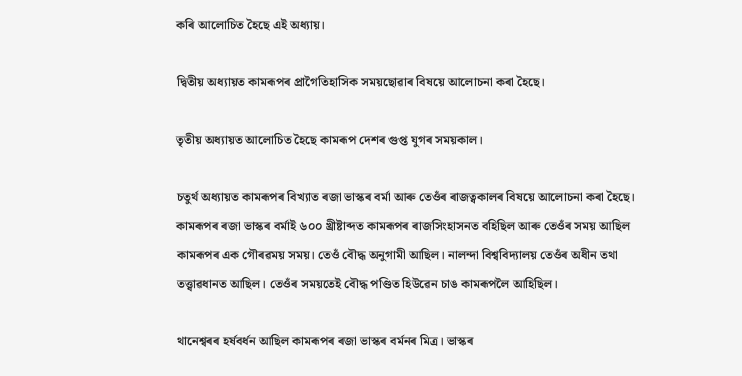কৰি আলোচিত হৈছে এই অধ্যায়।

দ্বিতীয় অধ্যায়ত কামৰূপৰ প্ৰাগৈতিহাসিক সময়ছোৱাৰ বিষয়ে আলোচনা কৰা হৈছে।

তৃতীয় অধ্যায়ত আলোচিত হৈছে কামৰূপ দেশৰ গুপ্ত যুগৰ সময়কাল।

চতুৰ্থ অধ্যায়ত কামৰূপৰ বিখ্যাত ৰজা ভাস্কৰ বৰ্মা আৰু তেওঁৰ ৰাজত্বকালৰ বিষয়ে আলোচনা কৰা হৈছে। কামৰূপৰ ৰজা ভাস্কৰ বৰ্মাই ৬০০ খ্ৰীষ্টাব্দত কামৰূপৰ ৰাজসিংহাসনত বহিছিল আৰু তেওঁৰ সময় আছিল কামৰূপৰ এক গৌৰৱময় সময়। তেওঁ বৌদ্ধ অনুগামী আছিল। নালন্দা বিশ্ববিদ্যালয় তেওঁৰ অধীন তথা তত্ত্বাৱধানত আছিল। তেওঁৰ সময়তেই বৌদ্ধ পণ্ডিত হিউৱেন চাঙ কামৰূপলৈ আহিছিল।

থানেশ্বৰৰ হৰ্ষবৰ্ধন আছিল কামৰূপৰ ৰজা ভাস্কৰ বৰ্মনৰ মিত্ৰ। ভাস্কৰ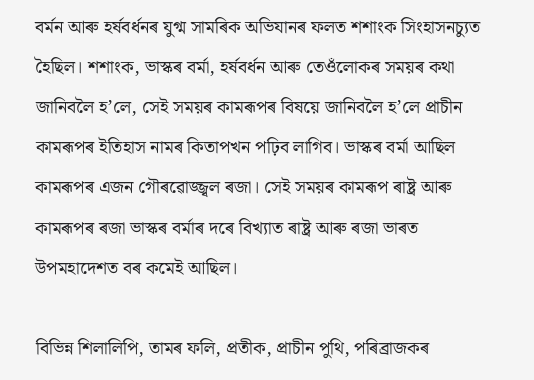বৰ্মন আৰু হৰ্ষবৰ্ধনৰ যুগ্ম সামৰিক অভিযানৰ ফলত শশাংক সিংহাসনচ্যুত হৈছিল। শশাংক, ভাস্কৰ বৰ্মা, হৰ্ষবৰ্ধন আৰু তেওঁলোকৰ সময়ৰ কথা জানিবলৈ হ’লে, সেই সময়ৰ কামৰূপৰ বিষয়ে জানিবলৈ হ’লে প্ৰাচীন কামৰূপৰ ইতিহাস নামৰ কিতাপখন পঢ়িব লাগিব। ভাস্কৰ বৰ্মা আছিল কামৰূপৰ এজন গৌৰৱোজ্জ্বল ৰজা। সেই সময়ৰ কামৰূপ ৰাষ্ট্ৰ আৰু কামৰূপৰ ৰজা ভাস্কৰ বৰ্মাৰ দৰে বিখ্যাত ৰাষ্ট্ৰ আৰু ৰজা ভাৰত উপমহাদেশত বৰ কমেই আছিল।

বিভিন্ন শিলালিপি, তামৰ ফলি, প্ৰতীক, প্ৰাচীন পুথি, পৰিব্ৰাজকৰ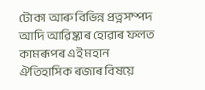টোকা আৰু বিভিন্ন প্ৰত্নসম্পদ আদি আৱিষ্কাৰ হোৱাৰ ফলত কামৰূপৰ এই মহান ঐতিহাসিক ৰজাৰ বিষয়ে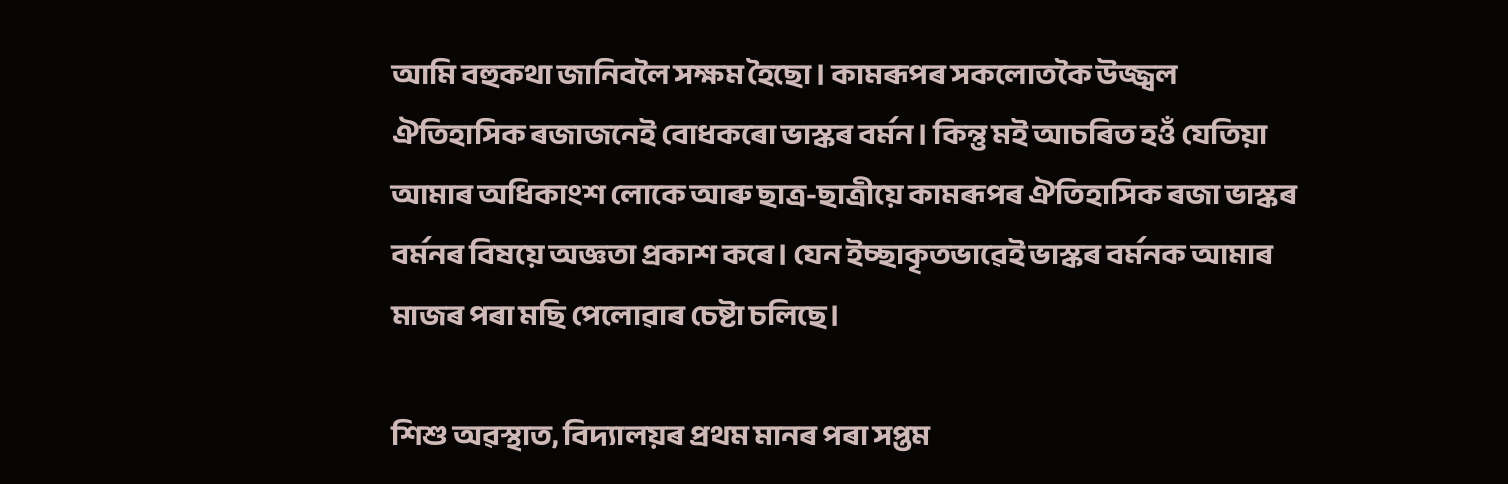আমি বহুকথা জানিবলৈ সক্ষম হৈছো। কামৰূপৰ সকলোতকৈ উজ্জ্বল ঐতিহাসিক ৰজাজনেই বোধকৰো ভাস্কৰ বৰ্মন। কিন্তু মই আচৰিত হওঁ যেতিয়া আমাৰ অধিকাংশ লোকে আৰু ছাত্ৰ-ছাত্ৰীয়ে কামৰূপৰ ঐতিহাসিক ৰজা ভাস্কৰ বৰ্মনৰ বিষয়ে অজ্ঞতা প্ৰকাশ কৰে। যেন ইচ্ছাকৃতভাৱেই ভাস্কৰ বৰ্মনক আমাৰ মাজৰ পৰা মছি পেলোৱাৰ চেষ্টা চলিছে।

শিশু অৱস্থাত, বিদ্যালয়ৰ প্ৰথম মানৰ পৰা সপ্তম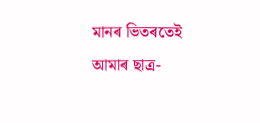মানৰ ভিতৰতেই আমাৰ ছাত্ৰ-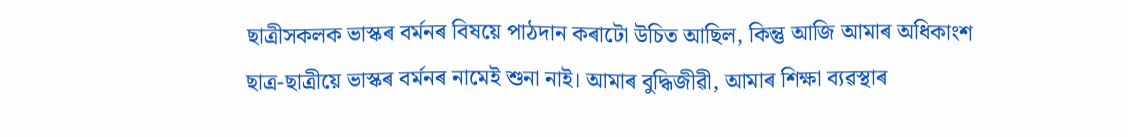ছাত্ৰীসকলক ভাস্কৰ বৰ্মনৰ বিষয়ে পাঠদান কৰাটো উচিত আছিল, কিন্তু আজি আমাৰ অধিকাংশ ছাত্ৰ-ছাত্ৰীয়ে ভাস্কৰ বৰ্মনৰ নামেই শুনা নাই। আমাৰ বুদ্ধিজীৱী, আমাৰ শিক্ষা ব্যৱস্থাৰ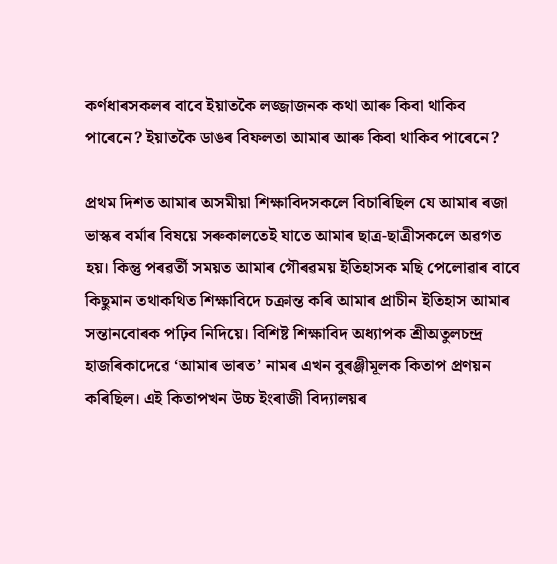কৰ্ণধাৰসকলৰ বাবে ইয়াতকৈ লজ্জাজনক কথা আৰু কিবা থাকিব পাৰেনে? ইয়াতকৈ ডাঙৰ বিফলতা আমাৰ আৰু কিবা থাকিব পাৰেনে?

প্ৰথম দিশত আমাৰ অসমীয়া শিক্ষাবিদসকলে বিচাৰিছিল যে আমাৰ ৰজা ভাস্কৰ বৰ্মাৰ বিষয়ে সৰুকালতেই যাতে আমাৰ ছাত্ৰ-ছাত্ৰীসকলে অৱগত হয়। কিন্তু পৰৱৰ্তী সময়ত আমাৰ গৌৰৱময় ইতিহাসক মছি পেলোৱাৰ বাবে কিছুমান তথাকথিত শিক্ষাবিদে চক্ৰান্ত কৰি আমাৰ প্ৰাচীন ইতিহাস আমাৰ সন্তানবোৰক পঢ়িব নিদিয়ে। বিশিষ্ট শিক্ষাবিদ অধ্যাপক শ্ৰীঅতুলচন্দ্ৰ হাজৰিকাদেৱে ‘আমাৰ ভাৰত’ নামৰ এখন বুৰঞ্জীমূলক কিতাপ প্ৰণয়ন কৰিছিল। এই কিতাপখন উচ্চ ইংৰাজী বিদ্যালয়ৰ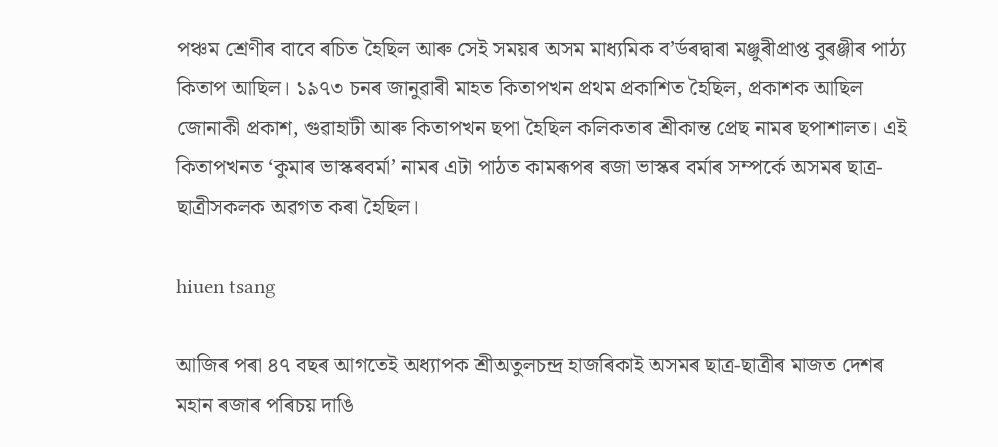পঞ্চম শ্ৰেণীৰ বাবে ৰচিত হৈছিল আৰু সেই সময়ৰ অসম মাধ্যমিক ব’ৰ্ডৰদ্বাৰা মঞ্জুৰীপ্ৰাপ্ত বুৰঞ্জীৰ পাঠ্য কিতাপ আছিল। ১৯৭৩ চনৰ জানুৱাৰী মাহত কিতাপখন প্ৰথম প্ৰকাশিত হৈছিল, প্ৰকাশক আছিল জোনাকী প্ৰকাশ, গুৱাহাটী আৰু কিতাপখন ছপা হৈছিল কলিকতাৰ শ্ৰীকান্ত প্ৰেছ নামৰ ছপাশালত। এই কিতাপখনত ‘কুমাৰ ভাস্কৰবৰ্মা’ নামৰ এটা পাঠত কামৰূপৰ ৰজা ভাস্কৰ বৰ্মাৰ সম্পৰ্কে অসমৰ ছাত্ৰ-ছাত্ৰীসকলক অৱগত কৰা হৈছিল।

hiuen tsang

আজিৰ পৰা ৪৭ বছৰ আগতেই অধ্যাপক শ্ৰীঅতুলচন্দ্ৰ হাজৰিকাই অসমৰ ছাত্ৰ-ছাত্ৰীৰ মাজত দেশৰ মহান ৰজাৰ পৰিচয় দাঙি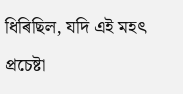ধিৰিছিল, যদি এই মহৎ প্ৰচেষ্টা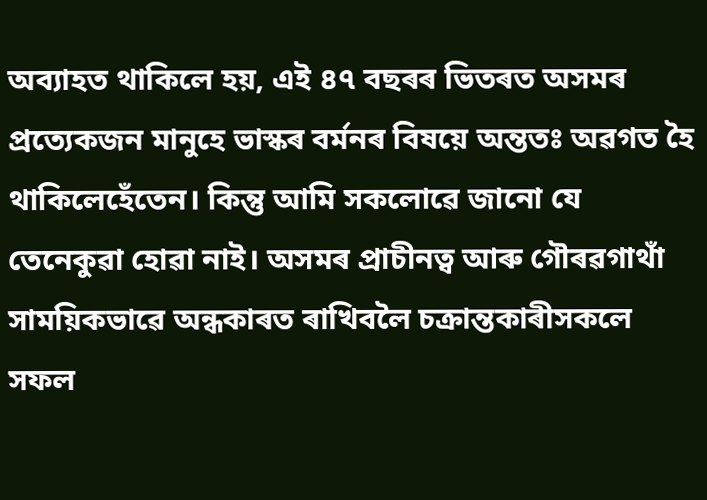অব্যাহত থাকিলে হয়, এই ৪৭ বছৰৰ ভিতৰত অসমৰ প্ৰত্যেকজন মানুহে ভাস্কৰ বৰ্মনৰ বিষয়ে অন্ততঃ অৱগত হৈ থাকিলেহেঁতেন। কিন্তু আমি সকলোৱে জানো যে তেনেকুৱা হোৱা নাই। অসমৰ প্ৰাচীনত্ব আৰু গৌৰৱগাথাঁ সাময়িকভাৱে অন্ধকাৰত ৰাখিবলৈ চক্ৰান্তকাৰীসকলে সফল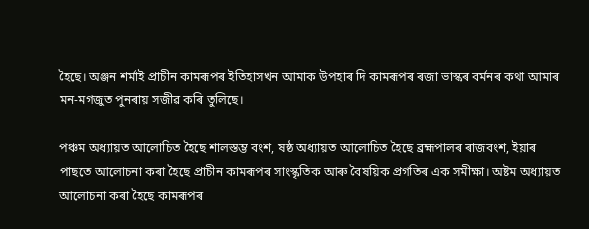হৈছে। অঞ্জন শৰ্মাই প্ৰাচীন কামৰূপৰ ইতিহাসখন আমাক উপহাৰ দি কামৰূপৰ ৰজা ভাস্কৰ বৰ্মনৰ কথা আমাৰ মন-মগজুত পুনৰায় সজীৱ কৰি তুলিছে।

পঞ্চম অধ্যায়ত আলোচিত হৈছে শালস্তম্ভ বংশ, ষষ্ঠ অধ্যায়ত আলোচিত হৈছে ব্ৰহ্মপালৰ ৰাজবংশ, ইয়াৰ পাছতে আলোচনা কৰা হৈছে প্ৰাচীন কামৰূপৰ সাংস্কৃতিক আৰু বৈষয়িক প্ৰগতিৰ এক সমীক্ষা। অষ্টম অধ্যায়ত আলোচনা কৰা হৈছে কামৰূপৰ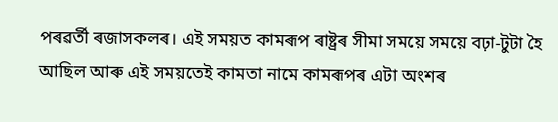পৰৱৰ্তী ৰজাসকলৰ। এই সময়ত কামৰূপ ৰাষ্ট্ৰৰ সীমা সময়ে সময়ে বঢ়া-টুটা হৈ আছিল আৰু এই সময়তেই কামতা নামে কামৰূপৰ এটা অংশৰ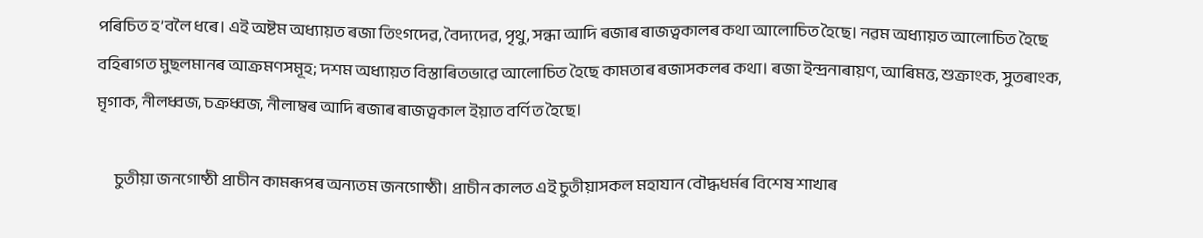পৰিচিত হ’বলৈ ধৰে। এই অষ্টম অধ্যায়ত ৰজা তিংগদেৱ, বৈদ্যদেৱ, পৃথু, সন্ধা আদি ৰজাৰ ৰাজত্বকালৰ কথা আলোচিত হৈছে। নৱম অধ্যায়ত আলোচিত হৈছে বহিৰাগত মুছলমানৰ আক্ৰমণসমূহ; দশম অধ্যায়ত বিস্তাৰিতভাৱে আলোচিত হৈছে কামতাৰ ৰজাসকলৰ কথা। ৰজা ইন্দ্ৰনাৰায়ণ, আৰিমত্ত, শুক্ৰাংক, সুতৰাংক, মৃগাক, নীলধ্বজ, চক্ৰধ্বজ, নীলাম্বৰ আদি ৰজাৰ ৰাজত্বকাল ইয়াত বৰ্ণিত হৈছে।

      চুতীয়া জনগোষ্ঠী প্ৰাচীন কামৰূপৰ অন্যতম জনগোষ্ঠী। প্ৰাচীন কালত এই চুতীয়াসকল মহাযান বৌদ্ধধৰ্মৰ বিশেষ শাখাৰ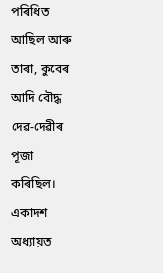পৰিধিত আছিল আৰু তাৰা, কুবেৰ আদি বৌদ্ধ দেৱ-দেৱীৰ পূজা কৰিছিল। একাদশ অধ্যায়ত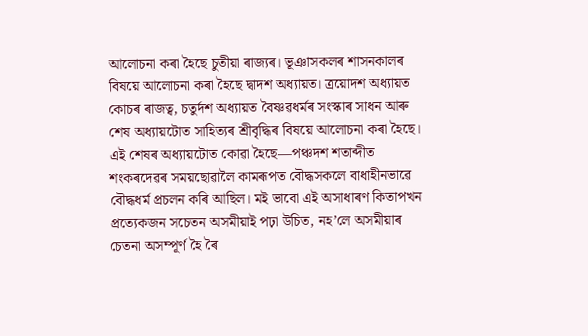আলোচনা কৰা হৈছে চুতীয়া ৰাজ্যৰ। ভূঞাসকলৰ শাসনকালৰ বিষয়ে আলোচনা কৰা হৈছে দ্বাদশ অধ্যায়ত। ত্ৰয়োদশ অধ্যায়ত কোচৰ ৰাজত্ব, চতুৰ্দশ অধ্যায়ত বৈষ্ণৱধৰ্মৰ সংস্কাৰ সাধন আৰু শেষ অধ্যায়টোত সাহিত্যৰ শ্ৰীবৃদ্ধিৰ বিষয়ে আলোচনা কৰা হৈছে। এই শেষৰ অধ্যায়টোত কোৱা হৈছে—পঞ্চদশ শতাব্দীত শংকৰদেৱৰ সময়ছোৱালৈ কামৰূপত বৌদ্ধসকলে বাধাহীনভাৱে বৌদ্ধধৰ্ম প্ৰচলন কৰি আছিল। মই ভাবো এই অসাধাৰণ কিতাপখন প্ৰত্যেকজন সচেতন অসমীয়াই পঢ়া উচিত, নহ’লে অসমীয়াৰ চেতনা অসম্পূৰ্ণ হৈ ৰৈ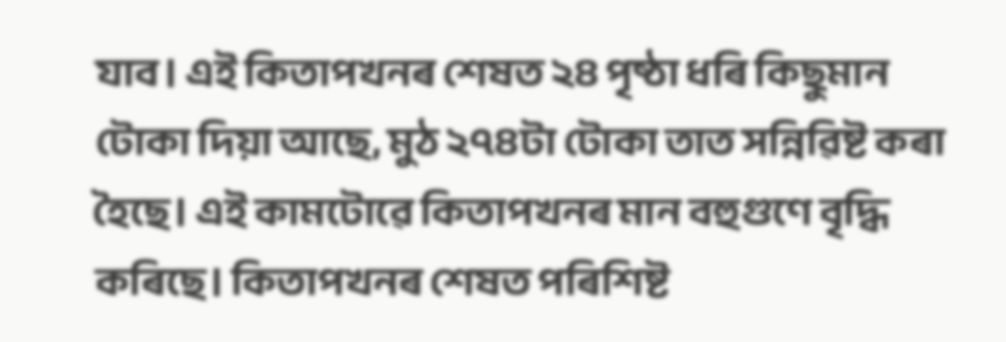যাব। এই কিতাপখনৰ শেষত ২৪ পৃষ্ঠা ধৰি কিছুমান টোকা দিয়া আছে, মুঠ ২৭৪টা টোকা তাত সন্নিৱিষ্ট কৰা হৈছে। এই কামটোৱে কিতাপখনৰ মান বহুগুণে বৃদ্ধি কৰিছে। কিতাপখনৰ শেষত পৰিশিষ্ট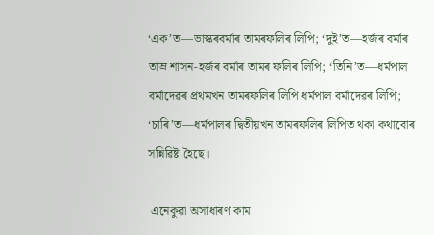‘এক’ত—ভাস্কৰবৰ্মাৰ তামৰফলিৰ লিপি; ‘দুই’ত—হৰ্জৰ বৰ্মাৰ তাম্ৰ শাসন-হৰ্জৰ বৰ্মাৰ তামৰ ফলিৰ লিপি; ‘তিনি’ত—ধৰ্মপাল বৰ্মাদেৱৰ প্ৰথমখন তামৰফলিৰ লিপি ধৰ্মপাল বৰ্মাদেৱৰ লিপি; ‘চাৰি’ত—ধৰ্মপালৰ দ্বিতীয়খন তামৰফলিৰ লিপিত থকা কথাবোৰ সন্নিৱিষ্ট হৈছে।

 এনেকুৱা অসাধাৰণ কাম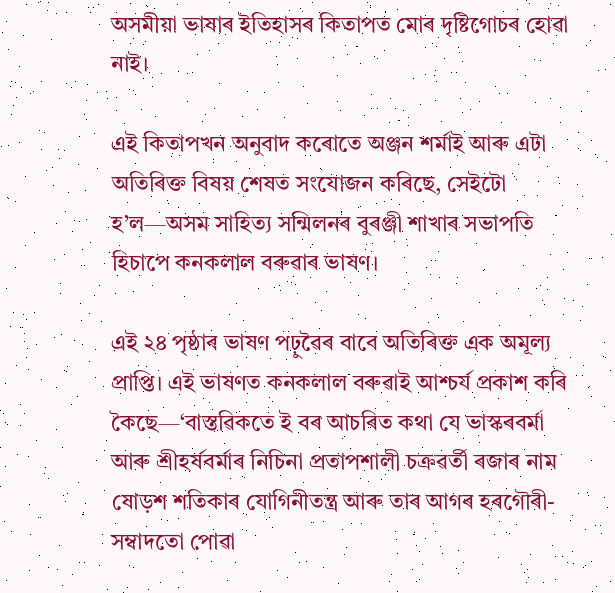অসমীয়া ভাষাৰ ইতিহাসৰ কিতাপত মোৰ দৃষ্টিগোচৰ হোৱা নাই।

এই কিতাপখন অনুবাদ কৰোতে অঞ্জন শৰ্মাই আৰু এটা অতিৰিক্ত বিষয় শেষত সংযোজন কৰিছে, সেইটো হ’ল—অসম সাহিত্য সন্মিলনৰ বুৰঞ্জী শাখাৰ সভাপতি হিচাপে কনকলাল বৰুৱাৰ ভাষণ।

এই ২৪ পৃষ্ঠাৰ ভাষণ পঢ়ুৱৈৰ বাবে অতিৰিক্ত এক অমূল্য প্ৰাপ্তি। এই ভাষণত কনকলাল বৰুৱাই আশ্চৰ্য প্ৰকাশ কৰি কৈছে—‘বাস্তৱিকতে ই বৰ আচৰিত কথা যে ভাস্কৰবৰ্মা আৰু শ্ৰীহৰ্ষবৰ্মাৰ নিচিনা প্ৰতাপশালী চক্ৰৱৰ্তী ৰজাৰ নাম ষোড়শ শতিকাৰ যোগিনীতন্ত্ৰ আৰু তাৰ আগৰ হৰগৌৰী-সম্বাদতো পোৱা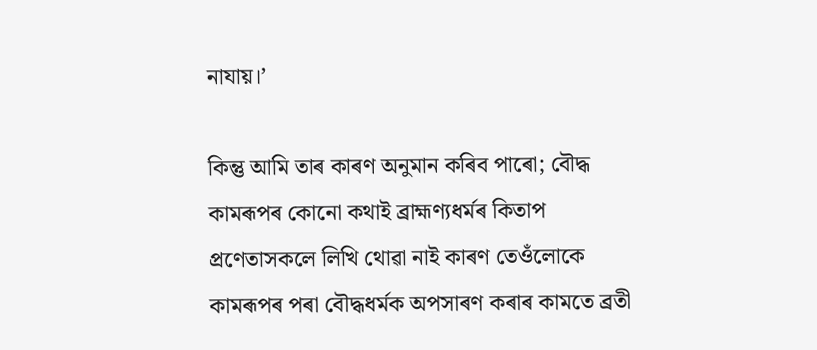নাযায়।’

কিন্তু আমি তাৰ কাৰণ অনুমান কৰিব পাৰো; বৌদ্ধ কামৰূপৰ কোনো কথাই ব্ৰাহ্মণ্যধৰ্মৰ কিতাপ প্ৰণেতাসকলে লিখি থোৱা নাই কাৰণ তেওঁলোকে কামৰূপৰ পৰা বৌদ্ধধৰ্মক অপসাৰণ কৰাৰ কামতে ব্ৰতী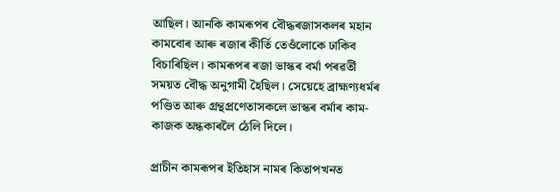আছিল। আনকি কামৰূপৰ বৌদ্ধৰজাসকলৰ মহান কামবোৰ আৰু ৰজাৰ কীৰ্তি তেওঁলোকে ঢাকিব বিচাৰিছিল। কামৰূপৰ ৰজা ভাস্কৰ বৰ্মা পৰৱৰ্তী সময়ত বৌদ্ধ অনুগামী হৈছিল। সেয়েহে ব্ৰাহ্মণ্যধৰ্মৰ পণ্ডিত আৰু গ্ৰন্থপ্ৰণেতাসকলে ভাস্কৰ বৰ্মাৰ কাম-কাজক অন্ধকাৰলৈ ঠেলি দিলে।

প্ৰাচীন কামৰূপৰ ইতিহাস নামৰ কিতাপখনত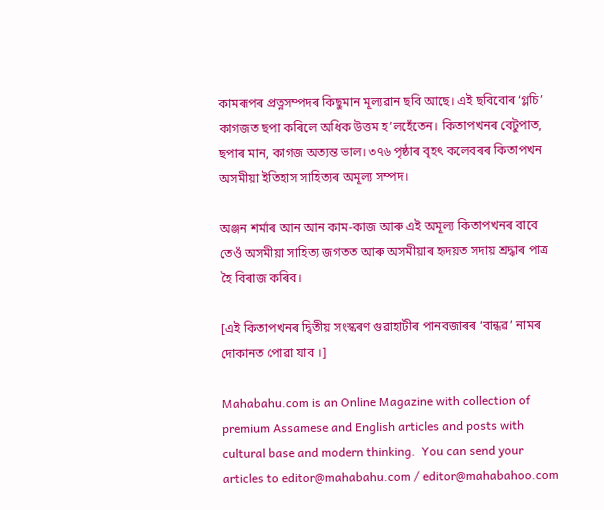কামৰূপৰ প্ৰত্নসম্পদৰ কিছুমান মূল্যৱান ছবি আছে। এই ছবিবোৰ ‘গ্লচি’ কাগজত ছপা কৰিলে অধিক উত্তম হ’লহেঁতেন। কিতাপখনৰ বেটুপাত, ছপাৰ মান, কাগজ অত্যন্ত ভাল। ৩৭৬ পৃষ্ঠাৰ বৃহৎ কলেবৰৰ কিতাপখন অসমীয়া ইতিহাস সাহিত্যৰ অমূল্য সম্পদ।

অঞ্জন শৰ্মাৰ আন আন কাম-কাজ আৰু এই অমূল্য কিতাপখনৰ বাবে তেওঁ অসমীয়া সাহিত্য জগতত আৰু অসমীয়াৰ হৃদয়ত সদায় শ্ৰদ্ধাৰ পাত্ৰ হৈ বিৰাজ কৰিব।

[এই কিতাপখনৰ দ্বিতীয় সংস্কৰণ গুৱাহাটীৰ পানবজাৰৰ ‘বান্ধৱ’ নামৰ দোকানত পোৱা যাব ।]

Mahabahu.com is an Online Magazine with collection of premium Assamese and English articles and posts with cultural base and modern thinking.  You can send your articles to editor@mahabahu.com / editor@mahabahoo.com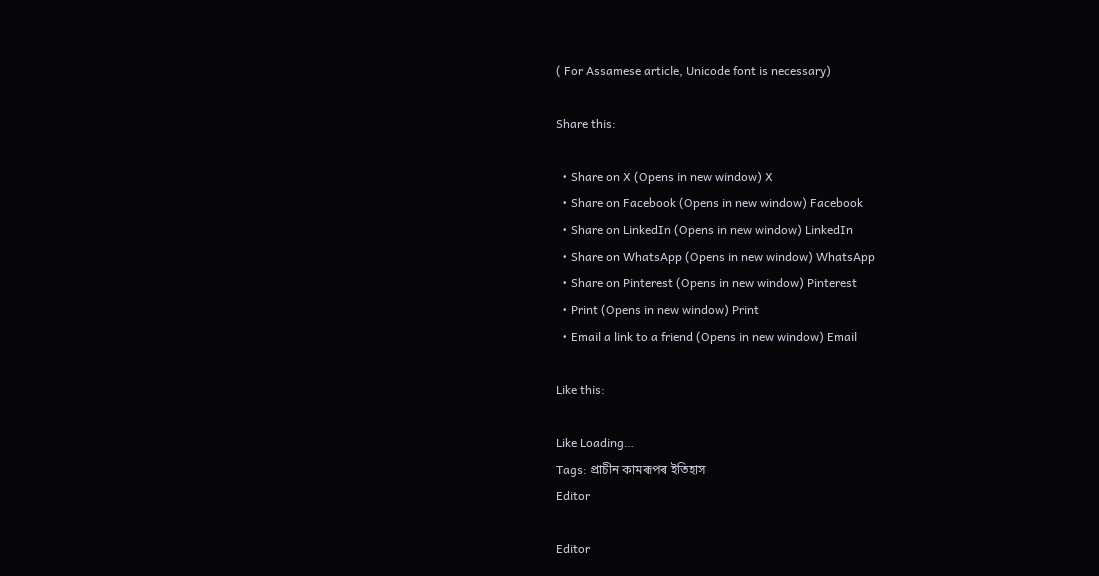( For Assamese article, Unicode font is necessary)

Share this:

  • Share on X (Opens in new window) X
  • Share on Facebook (Opens in new window) Facebook
  • Share on LinkedIn (Opens in new window) LinkedIn
  • Share on WhatsApp (Opens in new window) WhatsApp
  • Share on Pinterest (Opens in new window) Pinterest
  • Print (Opens in new window) Print
  • Email a link to a friend (Opens in new window) Email

Like this:

Like Loading…
Tags: প্ৰাচীন কামৰূপৰ ইতিহাস
Editor

Editor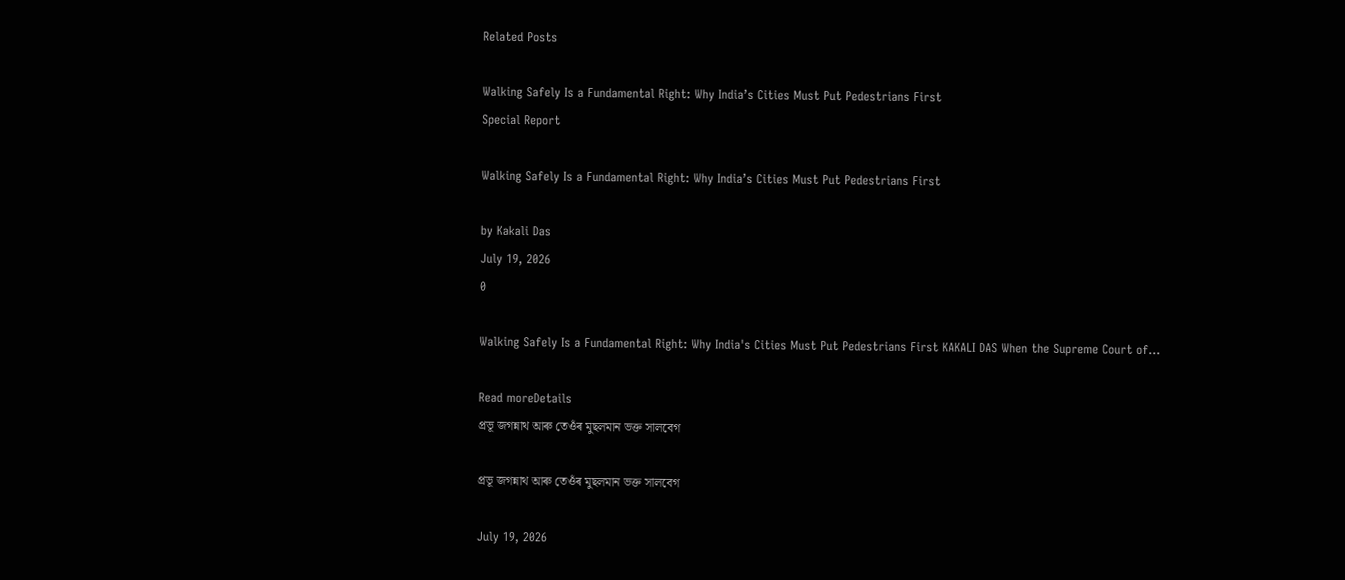Related Posts

Walking Safely Is a Fundamental Right: Why India’s Cities Must Put Pedestrians First
Special Report

Walking Safely Is a Fundamental Right: Why India’s Cities Must Put Pedestrians First

by Kakali Das
July 19, 2026
0

Walking Safely Is a Fundamental Right: Why India's Cities Must Put Pedestrians First KAKALI DAS When the Supreme Court of...

Read moreDetails
প্রভূ জগন্নাথ আৰু তেওঁৰ মুছলমান ভক্ত সালবেগ

প্রভূ জগন্নাথ আৰু তেওঁৰ মুছলমান ভক্ত সালবেগ

July 19, 2026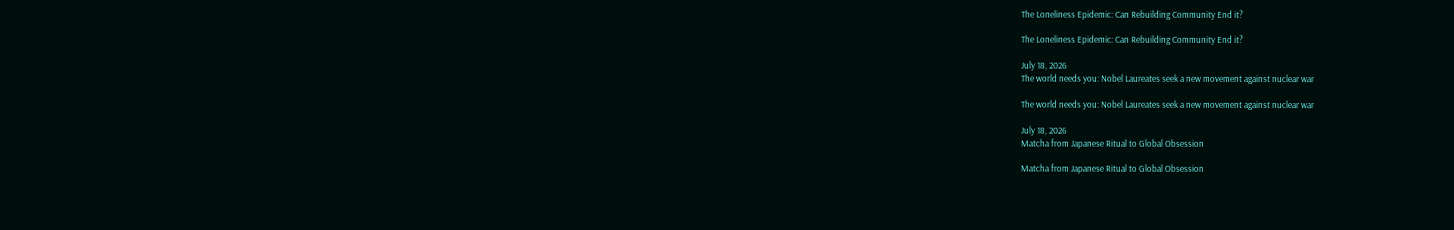The Loneliness Epidemic: Can Rebuilding Community End it?

The Loneliness Epidemic: Can Rebuilding Community End it?

July 18, 2026
The world needs you: Nobel Laureates seek a new movement against nuclear war

The world needs you: Nobel Laureates seek a new movement against nuclear war

July 18, 2026
Matcha from Japanese Ritual to Global Obsession

Matcha from Japanese Ritual to Global Obsession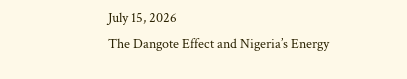July 15, 2026
The Dangote Effect and Nigeria’s Energy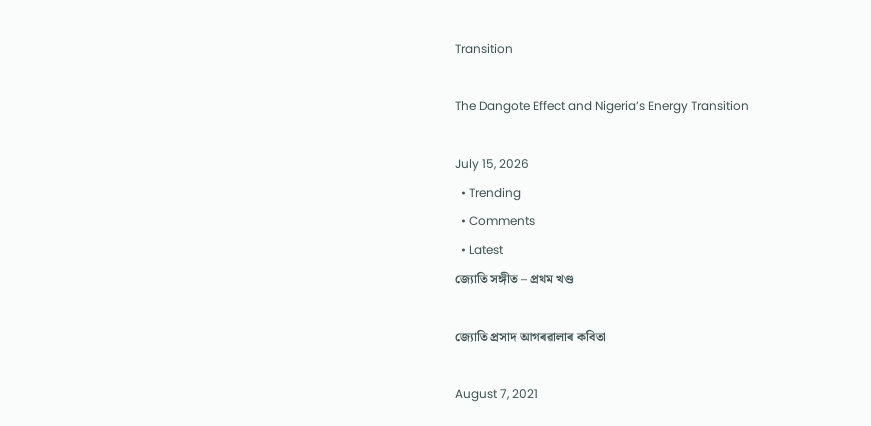Transition

The Dangote Effect and Nigeria’s Energy Transition

July 15, 2026
  • Trending
  • Comments
  • Latest
জ্যোতি সঙ্গীত – প্ৰথম খণ্ড

জ্যোতি প্ৰসাদ আগৰৱালাৰ কবিতা

August 7, 2021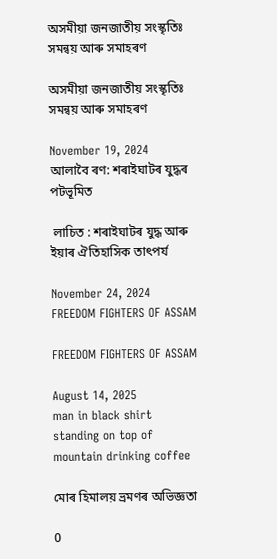অসমীয়া জনজাতীয় সংস্কৃতিঃ সমন্বয় আৰু সমাহৰণ

অসমীয়া জনজাতীয় সংস্কৃতিঃ সমন্বয় আৰু সমাহৰণ

November 19, 2024
আলাবৈ ৰণ: শৰাইঘাটৰ যুদ্ধৰ পটভূমিত

 লাচিত : শৰাইঘাটৰ যুদ্ধ আৰু ইয়াৰ ঐতিহাসিক তাৎপৰ্য

November 24, 2024
FREEDOM FIGHTERS OF ASSAM

FREEDOM FIGHTERS OF ASSAM

August 14, 2025
man in black shirt standing on top of mountain drinking coffee

মোৰ হিমালয় ভ্ৰমণৰ অভিজ্ঞতা

0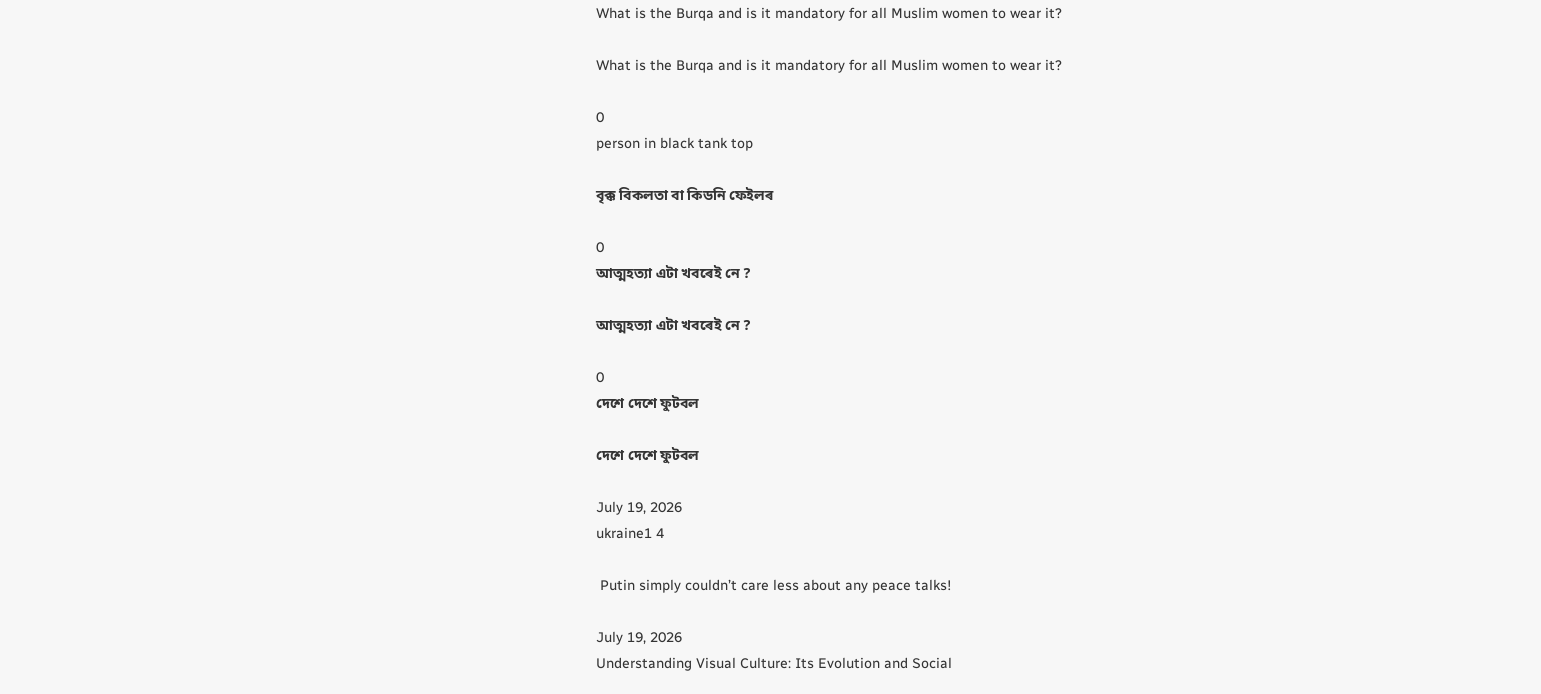What is the Burqa and is it mandatory for all Muslim women to wear it?

What is the Burqa and is it mandatory for all Muslim women to wear it?

0
person in black tank top

বৃক্ক বিকলতা বা কিডনি ফেইলৰ

0
আত্মহত্যা এটা খবৰেই নে ?

আত্মহত্যা এটা খবৰেই নে ?

0
দেশে দেশে ফুটবল

দেশে দেশে ফুটবল

July 19, 2026
ukraine1 4

 Putin simply couldn’t care less about any peace talks!

July 19, 2026
Understanding Visual Culture: Its Evolution and Social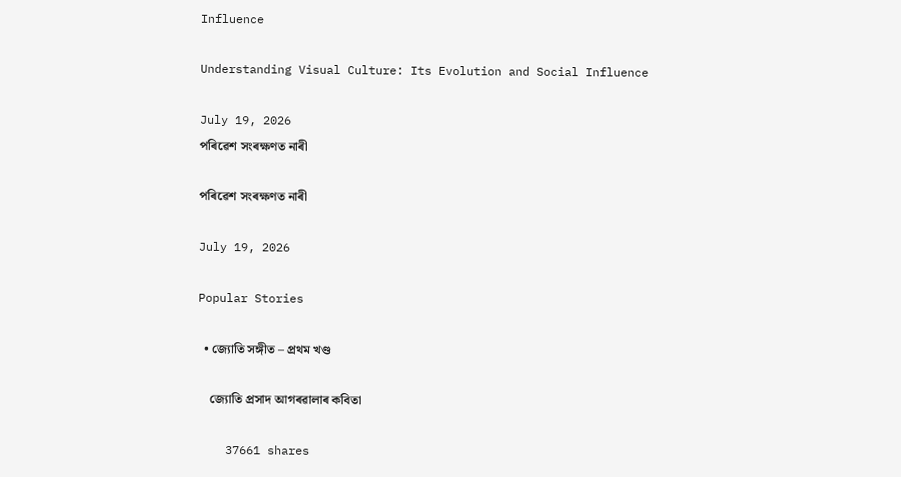Influence

Understanding Visual Culture: Its Evolution and Social Influence

July 19, 2026
পৰিৱেশ সংৰক্ষণত নাৰী

পৰিৱেশ সংৰক্ষণত নাৰী

July 19, 2026

Popular Stories

  • জ্যোতি সঙ্গীত – প্ৰথম খণ্ড

    জ্যোতি প্ৰসাদ আগৰৱালাৰ কবিতা

    37661 shares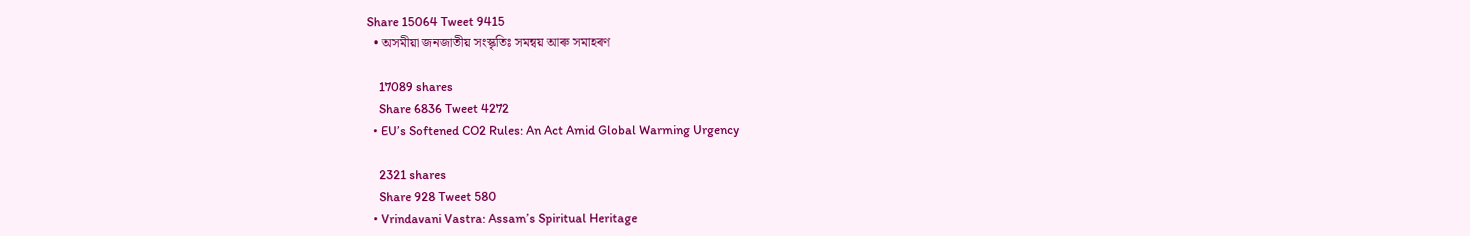Share 15064 Tweet 9415
  • অসমীয়া জনজাতীয় সংস্কৃতিঃ সমন্বয় আৰু সমাহৰণ

    17089 shares
    Share 6836 Tweet 4272
  • EU’s Softened CO2 Rules: An Act Amid Global Warming Urgency

    2321 shares
    Share 928 Tweet 580
  • Vrindavani Vastra: Assam’s Spiritual Heritage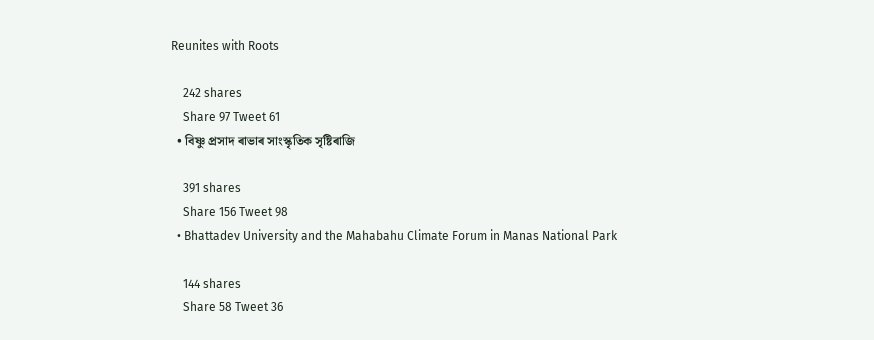Reunites with Roots

    242 shares
    Share 97 Tweet 61
  • বিষ্ণু প্ৰসাদ ৰাভাৰ সাংস্কৃতিক সৃষ্টিৰাজি

    391 shares
    Share 156 Tweet 98
  • Bhattadev University and the Mahabahu Climate Forum in Manas National Park

    144 shares
    Share 58 Tweet 36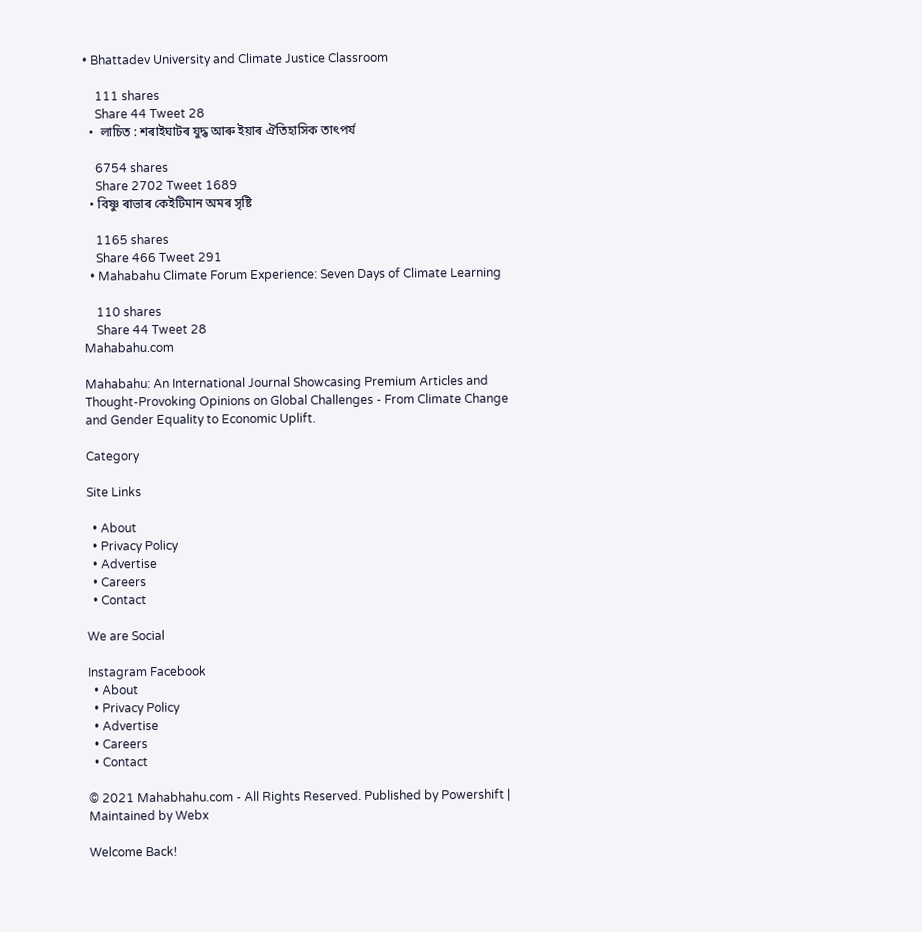• Bhattadev University and Climate Justice Classroom

    111 shares
    Share 44 Tweet 28
  •  লাচিত : শৰাইঘাটৰ যুদ্ধ আৰু ইয়াৰ ঐতিহাসিক তাৎপৰ্য

    6754 shares
    Share 2702 Tweet 1689
  • বিষ্ণু ৰাভাৰ কেইটিমান অমৰ সৃষ্টি

    1165 shares
    Share 466 Tweet 291
  • Mahabahu Climate Forum Experience: Seven Days of Climate Learning

    110 shares
    Share 44 Tweet 28
Mahabahu.com

Mahabahu: An International Journal Showcasing Premium Articles and Thought-Provoking Opinions on Global Challenges - From Climate Change and Gender Equality to Economic Uplift.

Category

Site Links

  • About
  • Privacy Policy
  • Advertise
  • Careers
  • Contact

We are Social

Instagram Facebook
  • About
  • Privacy Policy
  • Advertise
  • Careers
  • Contact

© 2021 Mahabhahu.com - All Rights Reserved. Published by Powershift | Maintained by Webx

Welcome Back!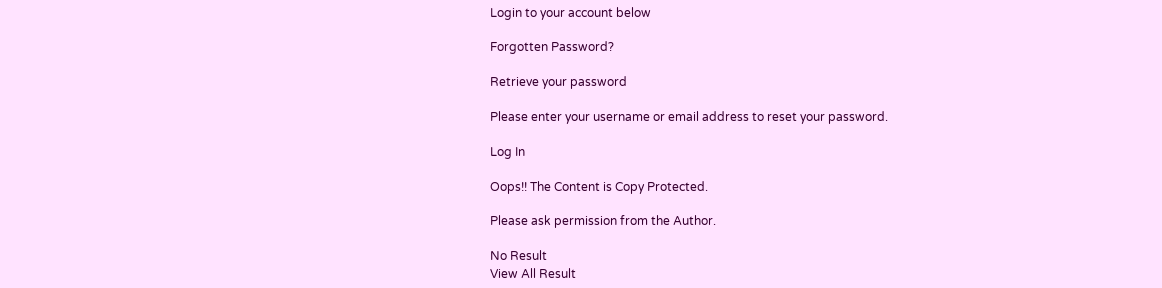Login to your account below

Forgotten Password?

Retrieve your password

Please enter your username or email address to reset your password.

Log In

Oops!! The Content is Copy Protected.

Please ask permission from the Author.

No Result
View All Result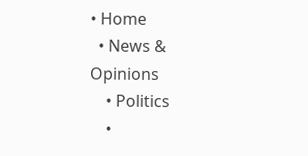• Home
  • News & Opinions
    • Politics
    •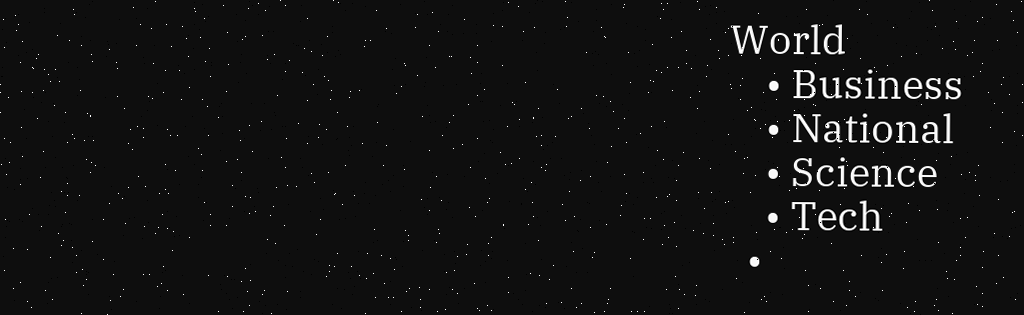World
    • Business
    • National
    • Science
    • Tech
  •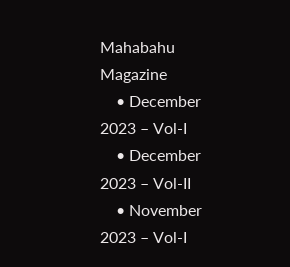Mahabahu Magazine
    • December 2023 – Vol-I
    • December 2023 – Vol-II
    • November 2023 – Vol-I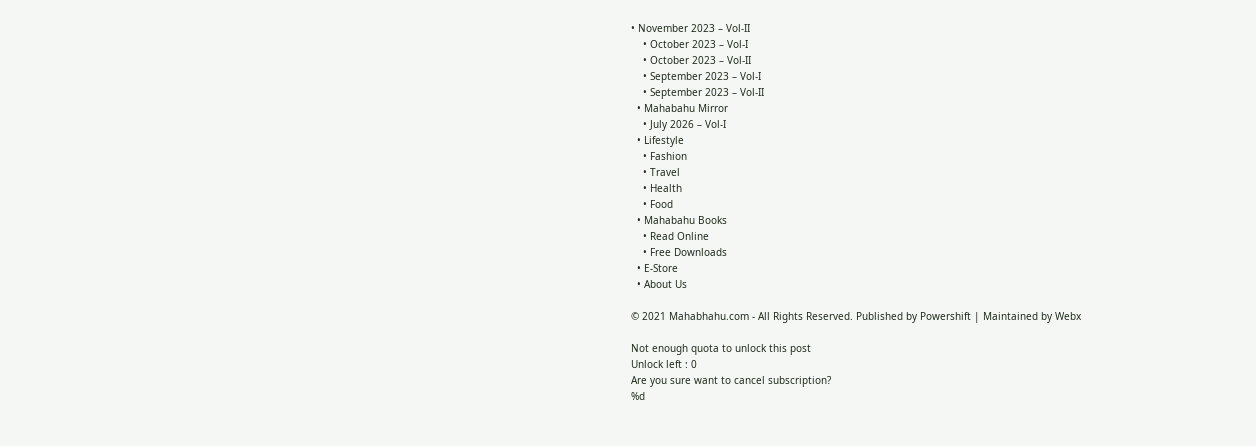• November 2023 – Vol-II
    • October 2023 – Vol-I
    • October 2023 – Vol-II
    • September 2023 – Vol-I
    • September 2023 – Vol-II
  • Mahabahu Mirror
    • July 2026 – Vol-I
  • Lifestyle
    • Fashion
    • Travel
    • Health
    • Food
  • Mahabahu Books
    • Read Online
    • Free Downloads
  • E-Store
  • About Us

© 2021 Mahabhahu.com - All Rights Reserved. Published by Powershift | Maintained by Webx

Not enough quota to unlock this post
Unlock left : 0
Are you sure want to cancel subscription?
%d